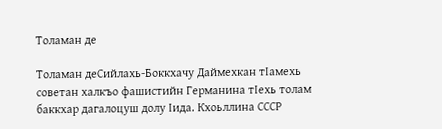Толаман де

Толаман деСийлахь-Боккхачу Даймехкан тӀамехь советан халкъо фашистийн Германина тӀехь толам баккхар дагалоцуш долу Ӏида. Кхоьллина СССР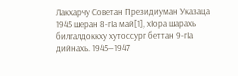Лакхарчу Советан Президиуман Указаца 1945 шеран 8-гӀа май[1], хӀора шарахь билгалдоккху хутоссург беттан 9-гӀа дийнахь. 1945—1947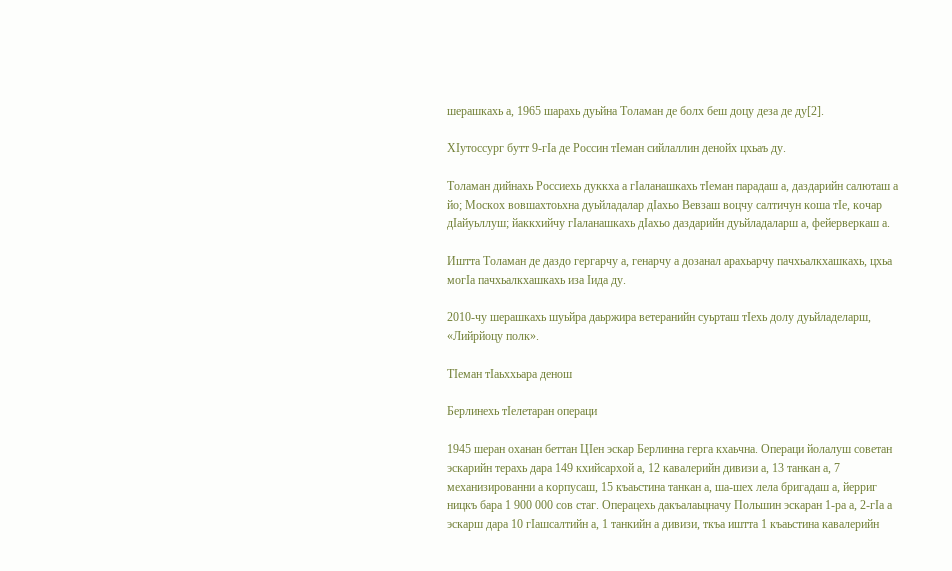шерашкахь а, 1965 шарахь дуьйна Толаман де болх беш доцу деза де ду[2].

ХӀутоссург бутт 9-гӀа де Россин тӀеман сийлаллин денойх цхьаъ ду.

Толаман дийнахь Россиехь дуккха а гӀаланашкахь тӀеман парадаш а, даздарийн салюташ а йо; Москох вовшахтоьхна дуьйладалар дӀахьо Вевзаш воцчу салтичун коша тӀе, кочар дӀайуьллуш; йаккхийчу гӀаланашкахь дӀахьо даздарийн дуьйладаларш а, фейерверкаш а.

Иштта Толаман де даздо гергарчу а, генарчу а дозанал арахьарчу пачхьалкхашкахь, цхьа могӀа пачхьалкхашкахь иза Ӏида ду.

2010-чу шерашкахь шуьйра даьржира ветеранийн суьрташ тӀехь долу дуьйладеларш, «Лийрйоцу полк».

ТӀеман тӀаьххьара денош

Берлинехь тӀелетаран операци

1945 шеран оханан беттан ЦӀен эскар Берлинна герга кхаьчна. Операци йолалуш советан эскарийн терахь дара 149 кхийсархой а, 12 кавалерийн дивизи а, 13 танкан а, 7 механизированни а корпусаш, 15 къаьстина танкан а, ша-шех лела бригадаш а, йерриг ницкъ бара 1 900 000 сов стаг. Операцехь дакъалаьцначу Польшин эскаран 1-ра а, 2-гӀа а эскарш дара 10 гӀашсалтийн а, 1 танкийн а дивизи, ткъа иштта 1 къаьстина кавалерийн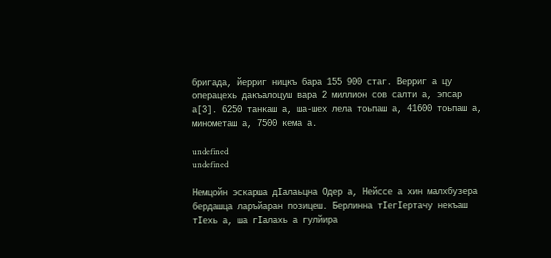бригада, йерриг ницкъ бара 155 900 стаг. Верриг а цу операцехь дакъалоцуш вара 2 миллион сов салти а, эпсар а[3]. 6250 танкаш а, ша-шех лела тоьпаш а, 41600 тоьпаш а, минометаш а, 7500 кема а.

undefined
undefined

Немцойн эскарша дӀалаьцна Одер а, Нейссе а хин малхбузера бердашца ларъйаран позицеш. Берлинна тӀегӀертачу некъаш тӀехь а, ша гӀалахь а гулйира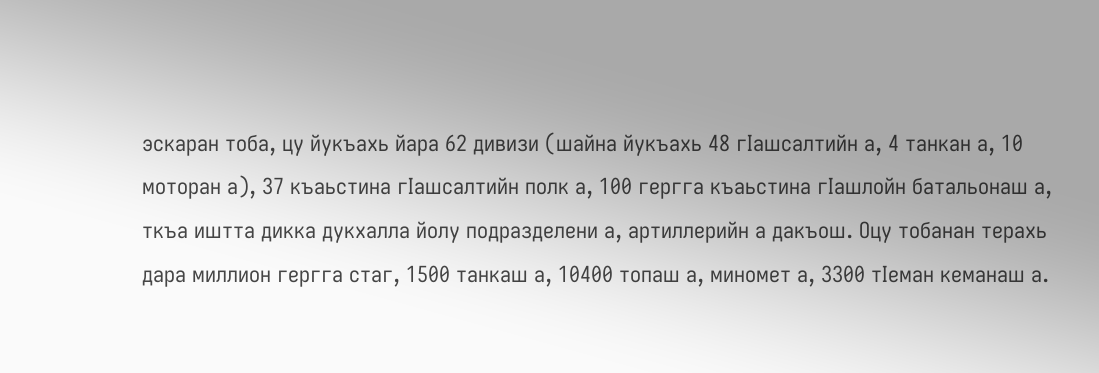эскаран тоба, цу йукъахь йара 62 дивизи (шайна йукъахь 48 гӀашсалтийн а, 4 танкан а, 10 моторан а), 37 къаьстина гӀашсалтийн полк а, 100 гергга къаьстина гӀашлойн батальонаш а, ткъа иштта дикка дукхалла йолу подразделени а, артиллерийн а дакъош. Оцу тобанан терахь дара миллион гергга стаг, 1500 танкаш а, 10400 топаш а, миномет а, 3300 тӀеман кеманаш а.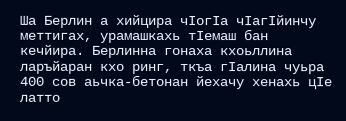Ша Берлин а хийцира чӀогӀа чӀагӀйинчу меттигах, урамашкахь тӀемаш бан кечйира. Берлинна гонаха кхоьллина ларъйаран кхо ринг, ткъа гӀалина чуьра 400 сов аьчка-бетонан йехачу хенахь цӀе латто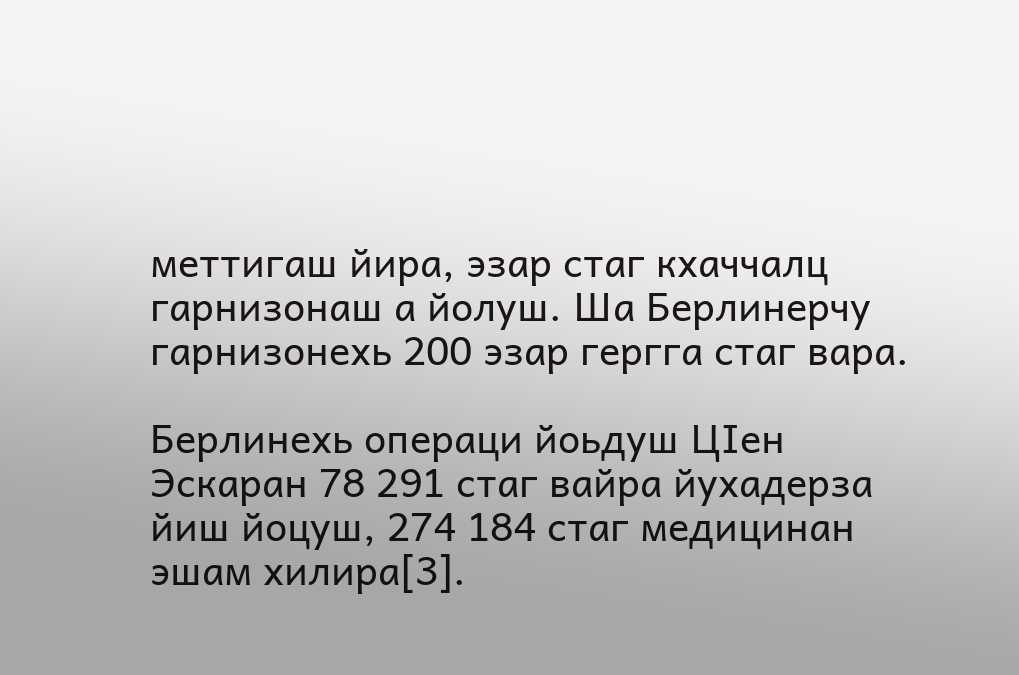меттигаш йира, эзар стаг кхаччалц гарнизонаш а йолуш. Ша Берлинерчу гарнизонехь 200 эзар гергга стаг вара.

Берлинехь операци йоьдуш ЦӀен Эскаран 78 291 стаг вайра йухадерза йиш йоцуш, 274 184 стаг медицинан эшам хилира[3].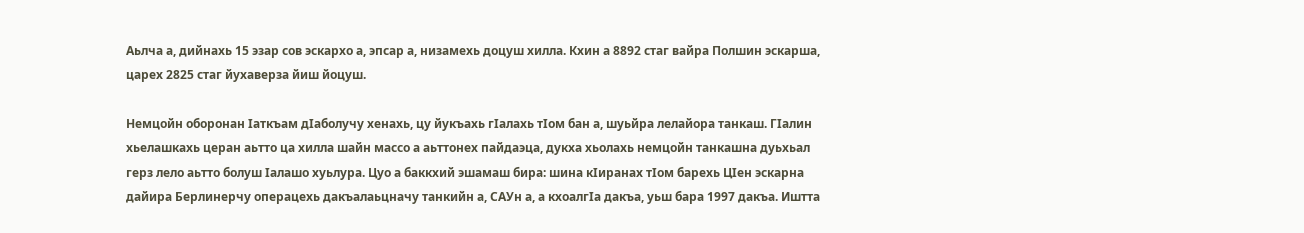Аьлча а, дийнахь 15 эзар сов эскархо а, эпсар а, низамехь доцуш хилла. Кхин а 8892 стаг вайра Полшин эскарша, царех 2825 стаг йухаверза йиш йоцуш.

Немцойн оборонан Ӏаткъам дӀаболучу хенахь, цу йукъахь гӀалахь тӀом бан а, шуьйра лелайора танкаш. ГӀалин хьелашкахь церан аьтто ца хилла шайн массо а аьттонех пайдаэца, дукха хьолахь немцойн танкашна дуьхьал герз лело аьтто болуш Ӏалашо хуьлура. Цуо а баккхий эшамаш бира: шина кӀиранах тӀом барехь ЦӀен эскарна дайира Берлинерчу операцехь дакъалаьцначу танкийн а, САУн а, а кхоалгӀа дакъа, уьш бара 1997 дакъа. Иштта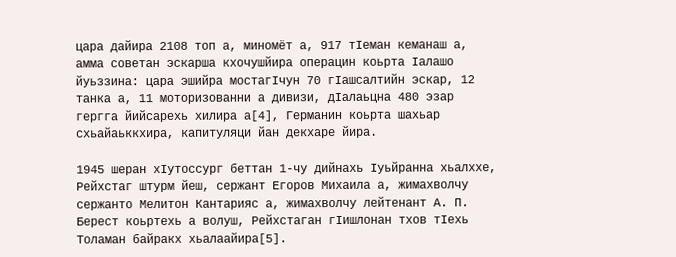цара дайира 2108 топ а, миномёт а, 917 тӀеман кеманаш а, амма советан эскарша кхочушйира операцин коьрта Ӏалашо йуьззина: цара эшийра мостагӀчун 70 гӀашсалтийн эскар, 12 танка а, 11 моторизованни а дивизи, дӀалаьцна 480 эзар гергга йийсарехь хилира а[4], Германин коьрта шахьар схьайаьккхира, капитуляци йан декхаре йира.

1945 шеран хӀутоссург беттан 1-чу дийнахь Ӏуьйранна хьалххе, Рейхстаг штурм йеш, сержант Егоров Михаила а, жимахволчу сержанто Мелитон Кантарияс а, жимахволчу лейтенант А. П. Берест коьртехь а волуш, Рейхстаган гӀишлонан тхов тӀехь Толаман байракх хьалаайира[5].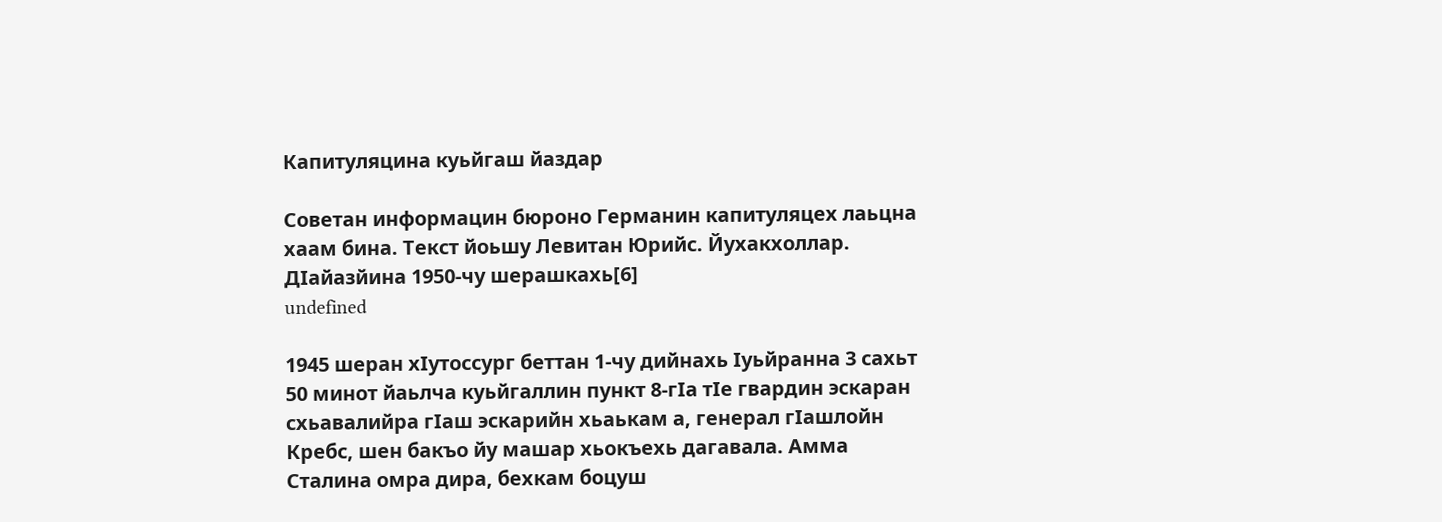Капитуляцина куьйгаш йаздар

Советан информацин бюроно Германин капитуляцех лаьцна хаам бина. Текст йоьшу Левитан Юрийс. Йухакхоллар. ДӀайазйина 1950-чу шерашкахь[6]
undefined

1945 шеран хӀутоссург беттан 1-чу дийнахь Ӏуьйранна 3 сахьт 50 минот йаьлча куьйгаллин пункт 8-гӀа тӀе гвардин эскаран схьавалийра гӀаш эскарийн хьаькам а, генерал гӀашлойн Кребс, шен бакъо йу машар хьокъехь дагавала. Амма Сталина омра дира, бехкам боцуш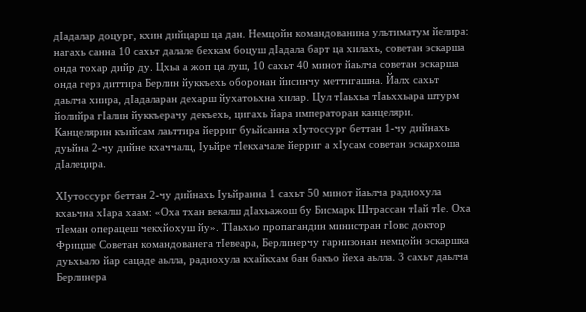дӀадалар доцург, кхин дийцарш ца дан. Немцойн командованина ультиматум йелира: нагахь санна 10 сахьт далале бехкам боцуш дӀадала барт ца хилахь, советан эскарша онда тохар дийр ду. Цхьа а жоп ца луш, 10 сахьт 40 минот йаьлча советан эскарша онда герз диттира Берлин йуккъехь оборонан йисинчу меттигашна. Йалх сахьт даьлча хиира, дӀадаларан дехарш йухатоьхна хилар. Цул тӀаьхьа тӀаьххьара штурм йолийра гӀалин йуккъерачу декъехь, цигахь йара императоран канцеляри. Канцелярин къийсам лаьттира йерриг буьйсанна хӀутоссург беттан 1-чу дийнахь дуьйна 2-чу дийне кхаччалц, Ӏуьйре тӀекхачале йерриг а хӀусам советан эскархоша дӀалецира.

ХӀутоссург беттан 2-чу дийнахь Ӏуьйранна 1 сахьт 50 минот йаьлча радиохула кхаьчна хӀара хаам: «Оха тхан векалш дӀахьажош бу Бисмарк Штрассан тӀай тӀе. Оха тӀеман операцеш чекхйохуш йу». ТӀаьхьо пропагандин министран гӀовс доктор Фрицше Советан командованега тӀевеара, Берлинерчу гарнизонан немцойн эскаршка дуьхьало йар сацаде аьлла, радиохула кхайкхам бан бакъо йеха аьлла. 3 сахьт даьлча Берлинера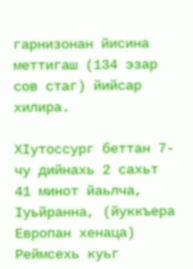гарнизонан йисина меттигаш (134 эзар сов стаг) йийсар хилира.

ХӀутоссург беттан 7-чу дийнахь 2 сахьт 41 минот йаьлча, Ӏуьйранна, (йуккъера Европан хенаца) Реймсехь куьг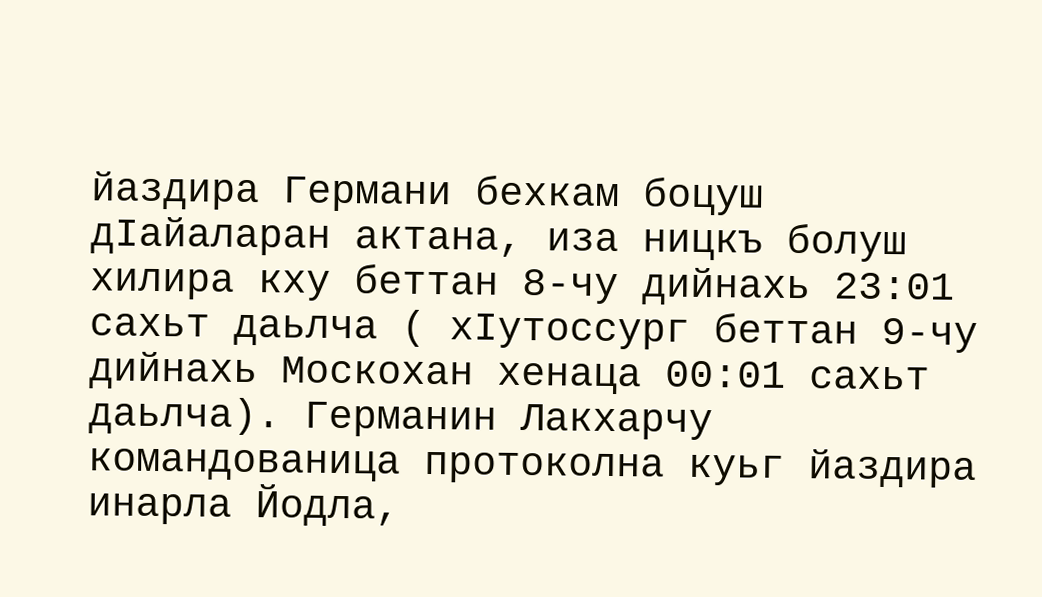йаздира Германи бехкам боцуш дӀайаларан актана, иза ницкъ болуш хилира кху беттан 8-чу дийнахь 23:01 сахьт даьлча ( хӀутоссург беттан 9-чу дийнахь Москохан хенаца 00:01 сахьт даьлча). Германин Лакхарчу командованица протоколна куьг йаздира инарла Йодла,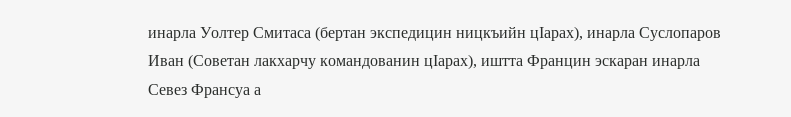инарла Уолтер Смитаса (бертан экспедицин ницкъийн цӀарах), инарла Суслопаров Иван (Советан лакхарчу командованин цӀарах), иштта Францин эскаран инарла Севез Франсуа а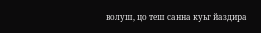волуш, цо теш санна куьг йаздира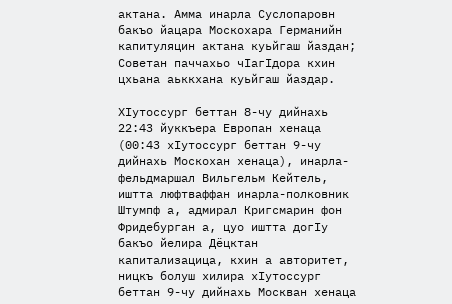актана. Амма инарла Суслопаровн бакъо йацара Москохара Германийн капитуляцин актана куьйгаш йаздан; Советан паччахьо чӀагӀдора кхин цхьана аьккхана куьйгаш йаздар.

ХӀутоссург беттан 8-чу дийнахь 22:43 йуккъера Европан хенаца (00:43 хӀутоссург беттан 9-чу дийнахь Москохан хенаца), инарла-фельдмаршал Вильгельм Кейтель, иштта люфтваффан инарла-полковник Штумпф а, адмирал Кригсмарин фон Фридебурган а, цуо иштта догӀу бакъо йелира Дёцктан капитализацица, кхин а авторитет, ницкъ болуш хилира хӀутоссург беттан 9-чу дийнахь Москван хенаца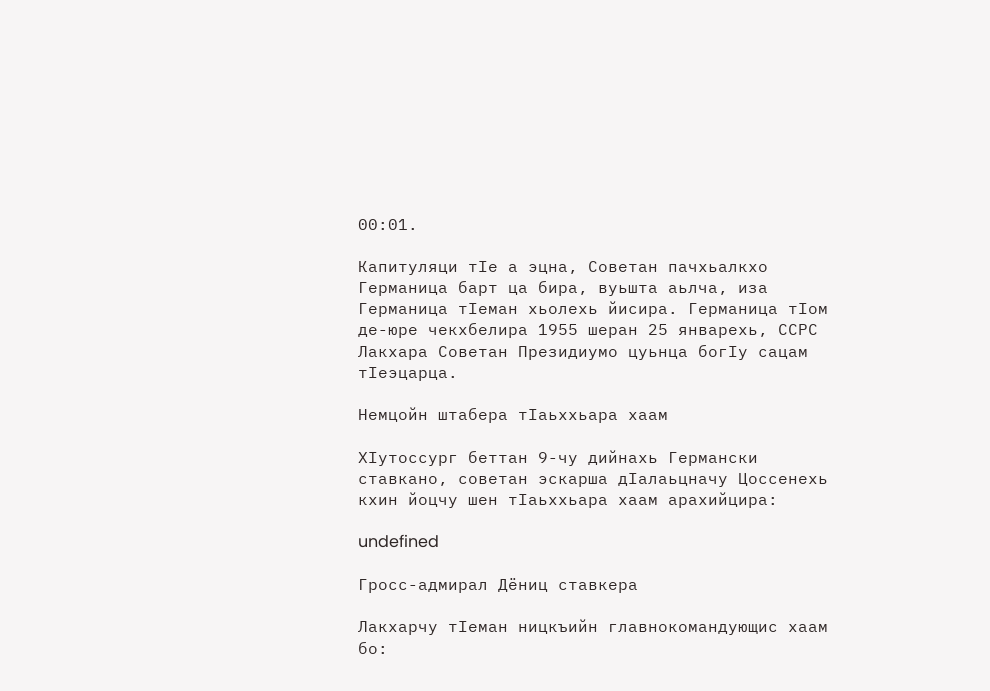00:01.

Капитуляци тӀе а эцна, Советан пачхьалкхо Германица барт ца бира, вуьшта аьлча, иза Германица тӀеман хьолехь йисира. Германица тӀом де-юре чекхбелира 1955 шеран 25 январехь, ССРС Лакхара Советан Президиумо цуьнца богӀу сацам тӀеэцарца.

Немцойн штабера тӀаьххьара хаам

ХӀутоссург беттан 9-чу дийнахь Германски ставкано, советан эскарша дӀалаьцначу Цоссенехь кхин йоцчу шен тӀаьххьара хаам арахийцира:

undefined

Гросс-адмирал Дёниц ставкера

Лакхарчу тӀеман ницкъийн главнокомандующис хаам бо: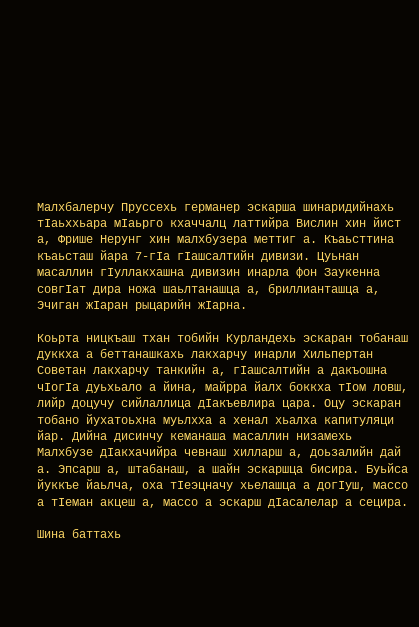Малхбалерчу Пруссехь германер эскарша шинаридийнахь тӀаьххьара мӀаьрго кхаччалц латтийра Вислин хин йист а, Фрише Нерунг хин малхбузера меттиг а. Къаьсттина къаьсташ йара 7-гӀа гӀашсалтийн дивизи. Цуьнан масаллин гӀуллакхашна дивизин инарла фон Заукенна совгӀат дира ножа шаьлтанашца а, бриллианташца а, Эчиган жӀаран рыцарийн жӀарна.

Коьрта ницкъаш тхан тобийн Курландехь эскаран тобанаш дуккха а беттанашкахь лакхарчу инарли Хильпертан Советан лакхарчу танкийн а, гӀашсалтийн а дакъошна чӀогӀа дуьхьало а йина, майрра йалх боккха тӀом ловш, лийр доцучу сийлаллица дӀакъевлира цара. Оцу эскаран тобано йухатоьхна муьлхха а хенал хьалха капитуляци йар. Дийна дисинчу кеманаша масаллин низамехь Малхбузе дӀакхачийра чевнаш хилларш а, доьзалийн дай а. Эпсарш а, штабанаш, а шайн эскаршца бисира. Буьйса йуккъе йаьлча, оха тӀеэцначу хьелашца а догӀуш, массо а тӀеман акцеш а, массо а эскарш дӀасалелар а сецира.

Шина баттахь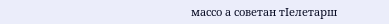массо а советан тӀелетарш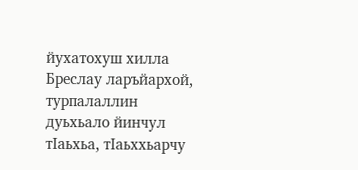йухатохуш хилла Бреслау ларъйархой, турпалаллин дуьхьало йинчул тӀаьхьа, тӀаьххьарчу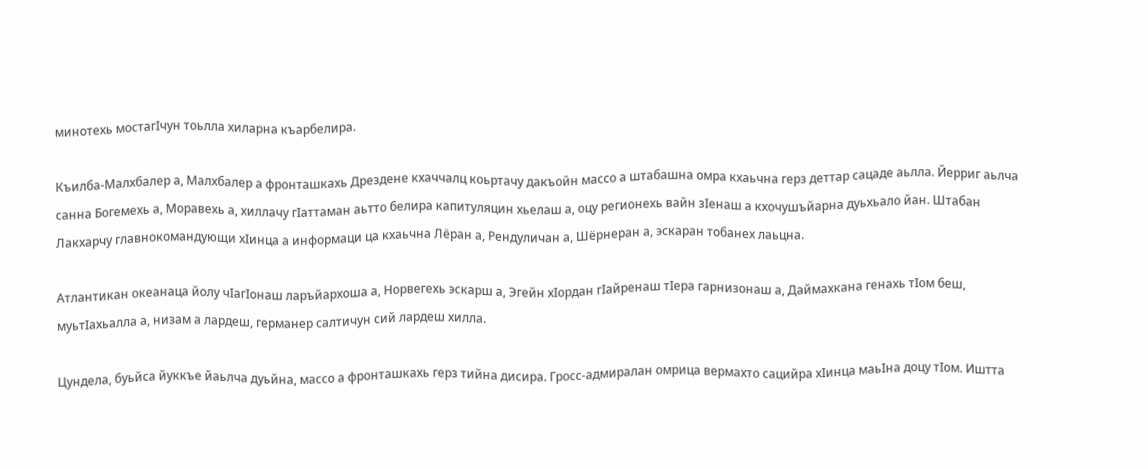минотехь мостагӀчун тоьлла хиларна къарбелира.

Къилба-Малхбалер а, Малхбалер а фронташкахь Дрездене кхаччалц коьртачу дакъойн массо а штабашна омра кхаьчна герз деттар сацаде аьлла. Йерриг аьлча санна Богемехь а, Моравехь а, хиллачу гӀаттаман аьтто белира капитуляцин хьелаш а, оцу регионехь вайн зӀенаш а кхочушъйарна дуьхьало йан. Штабан Лакхарчу главнокомандующи хӀинца а информаци ца кхаьчна Лёран а, Рендуличан а, Шёрнеран а, эскаран тобанех лаьцна.

Атлантикан океанаца йолу чӀагӀонаш ларъйархоша а, Норвегехь эскарш а, Эгейн хӀордан гӀайренаш тӀера гарнизонаш а, Даймахкана генахь тӀом беш, муьтӀахьалла а, низам а лардеш, германер салтичун сий лардеш хилла.

Цундела, буьйса йуккъе йаьлча дуьйна, массо а фронташкахь герз тийна дисира. Гросс-адмиралан омрица вермахто сацийра хӀинца маьӀна доцу тӀом. Иштта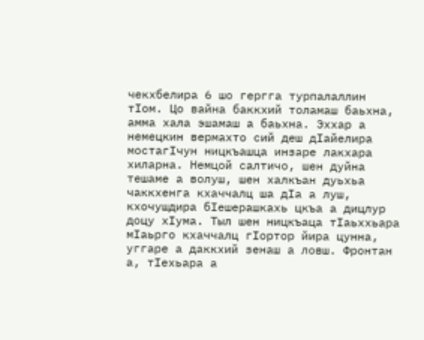чекхбелира 6 шо гергга турпалаллин тӀом. Цо вайна баккхий толамаш баьхна, амма хала эшамаш а баьхна. Эххар а немецкин вермахто сий деш дӀайелира мостагӀчун ницкъашца инзаре лакхара хиларна. Немцой салтичо, шен дуйна тешаме а волуш, шен халкъан дуьхьа чаккхенга кхаччалц ша дӀа а луш, кхочушдира бӀешерашкахь цкъа а дицлур доцу хӀума. Тыл шен ницкъаца тӀаьххьара мӀаьрго кхаччалц гӀортор йира цунна, уггаре а даккхий зенаш а ловш. Фронтан а, тӀехьара а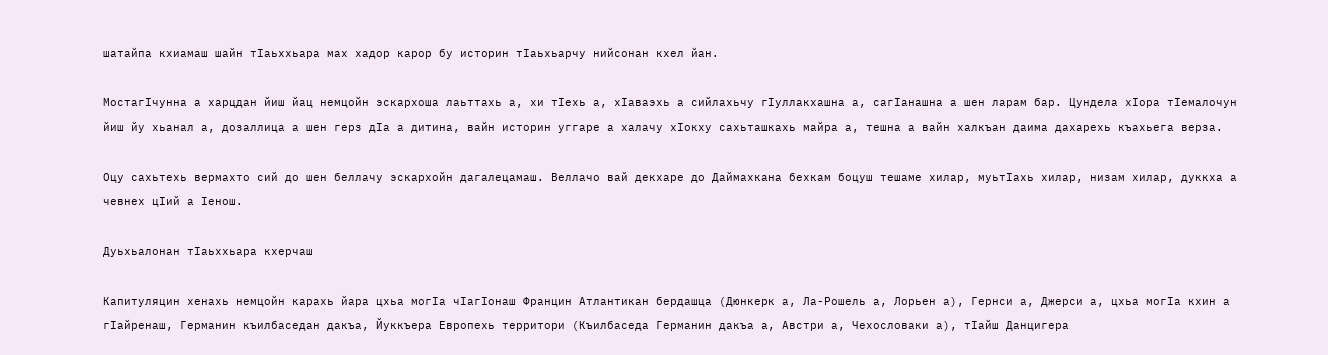шатайпа кхиамаш шайн тӀаьххьара мах хадор карор бу историн тӀаьхьарчу нийсонан кхел йан.

МостагӀчунна а харцдан йиш йац немцойн эскархоша лаьттахь а, хи тӀехь а, хӀаваэхь а сийлахьчу гӀуллакхашна а, сагӀанашна а шен ларам бар. Цундела хӀора тӀемалочун йиш йу хьанал а, дозаллица а шен герз дӀа а дитина, вайн историн уггаре а халачу хӀокху сахьташкахь майра а, тешна а вайн халкъан даима дахарехь къахьега верза.

Оцу сахьтехь вермахто сий до шен беллачу эскархойн дагалецамаш. Веллачо вай декхаре до Даймахкана бехкам боцуш тешаме хилар, муьтӀахь хилар, низам хилар, дуккха а чевнех цӀий а Ӏенош.

Дуьхьалонан тӀаьххьара кхерчаш

Капитуляцин хенахь немцойн карахь йара цхьа могӀа чӀагӀонаш Францин Атлантикан бердашца (Дюнкерк а, Ла-Рошель а, Лорьен а), Гернси а, Джерси а, цхьа могӀа кхин а гӀайренаш, Германин къилбаседан дакъа, Йуккъера Европехь территори (Къилбаседа Германин дакъа а, Австри а, Чехословаки а), тӀайш Данцигера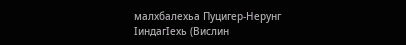малхбалехьа Пуцигер-Нерунг ӀиндагӀехь (Вислин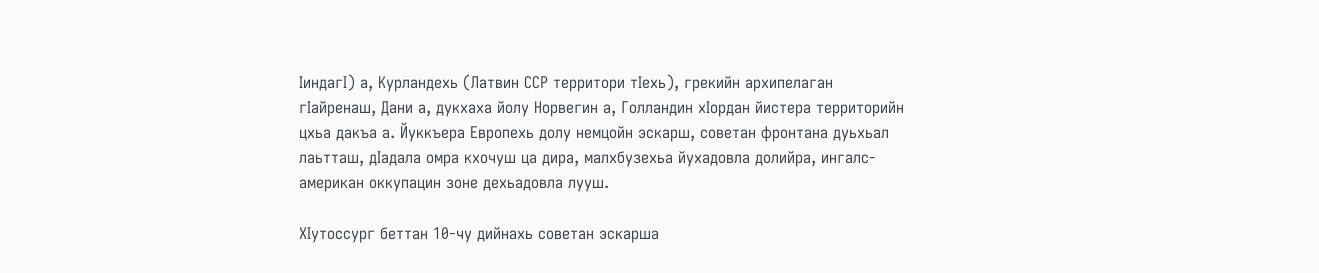ӀиндагӀ) а, Курландехь (Латвин ССР территори тӀехь), грекийн архипелаган гӀайренаш, Дани а, дукхаха йолу Норвегин а, Голландин хӀордан йистера территорийн цхьа дакъа а. Йуккъера Европехь долу немцойн эскарш, советан фронтана дуьхьал лаьтташ, дӀадала омра кхочуш ца дира, малхбузехьа йухадовла долийра, ингалс-американ оккупацин зоне дехьадовла лууш.

ХӀутоссург беттан 10-чу дийнахь советан эскарша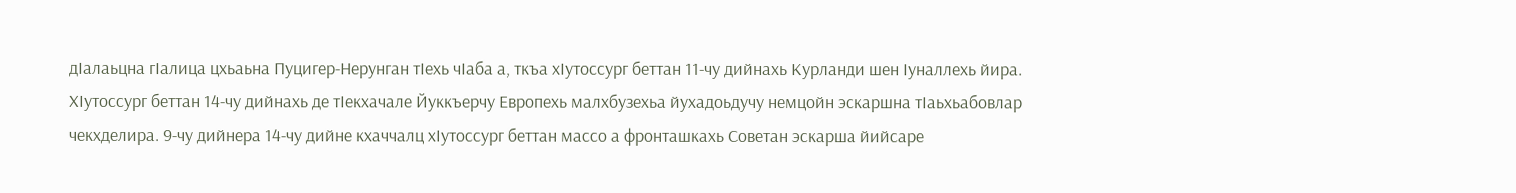дӀалаьцна гӀалица цхьаьна Пуцигер-Нерунган тӀехь чӀаба а, ткъа хӀутоссург беттан 11-чу дийнахь Курланди шен Ӏуналлехь йира. ХӀутоссург беттан 14-чу дийнахь де тӀекхачале Йуккъерчу Европехь малхбузехьа йухадоьдучу немцойн эскаршна тӀаьхьабовлар чекхделира. 9-чу дийнера 14-чу дийне кхаччалц хӀутоссург беттан массо а фронташкахь Советан эскарша йийсаре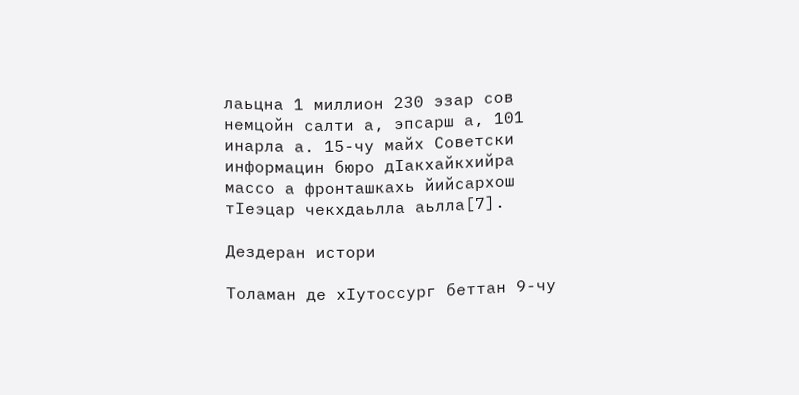лаьцна 1 миллион 230 эзар сов немцойн салти а, эпсарш а, 101 инарла а. 15-чу майх Советски информацин бюро дӀакхайкхийра массо а фронташкахь йийсархош тӀеэцар чекхдаьлла аьлла[7].

Дездеран истори

Толаман де хӀутоссург беттан 9-чу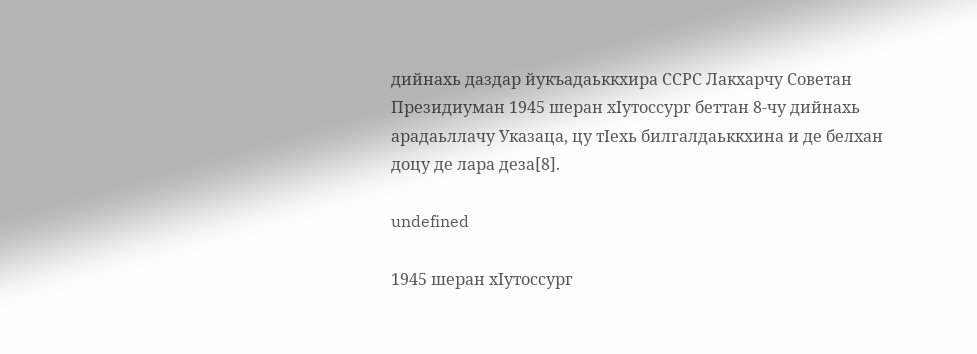дийнахь даздар йукъадаьккхира ССРС Лакхарчу Советан Президиуман 1945 шеран хӀутоссург беттан 8-чу дийнахь арадаьллачу Указаца, цу тӀехь билгалдаьккхина и де белхан доцу де лара деза[8].

undefined

1945 шеран хӀутоссург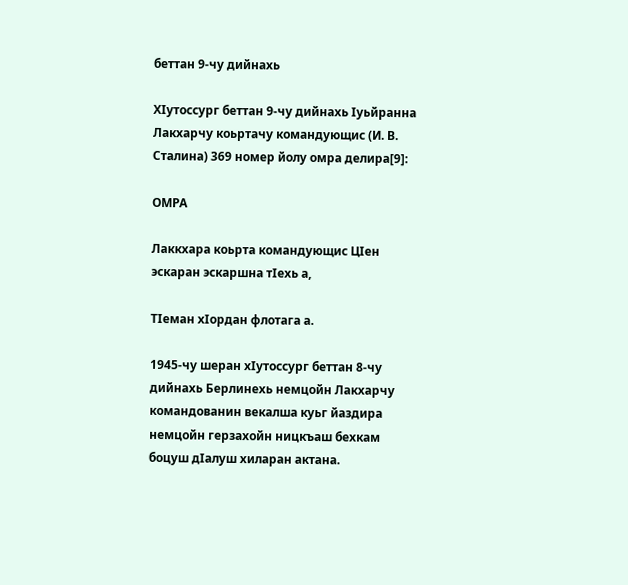беттан 9-чу дийнахь

ХӀутоссург беттан 9-чу дийнахь Ӏуьйранна Лакхарчу коьртачу командующис (И. В. Сталина) 369 номер йолу омра делира[9]:

ОМРА

Лаккхара коьрта командующис ЦӀен эскаран эскаршна тӀехь а,

ТӀеман хӀордан флотага а.

1945-чу шеран хӀутоссург беттан 8-чу дийнахь Берлинехь немцойн Лакхарчу командованин векалша куьг йаздира немцойн герзахойн ницкъаш бехкам боцуш дӀалуш хиларан актана.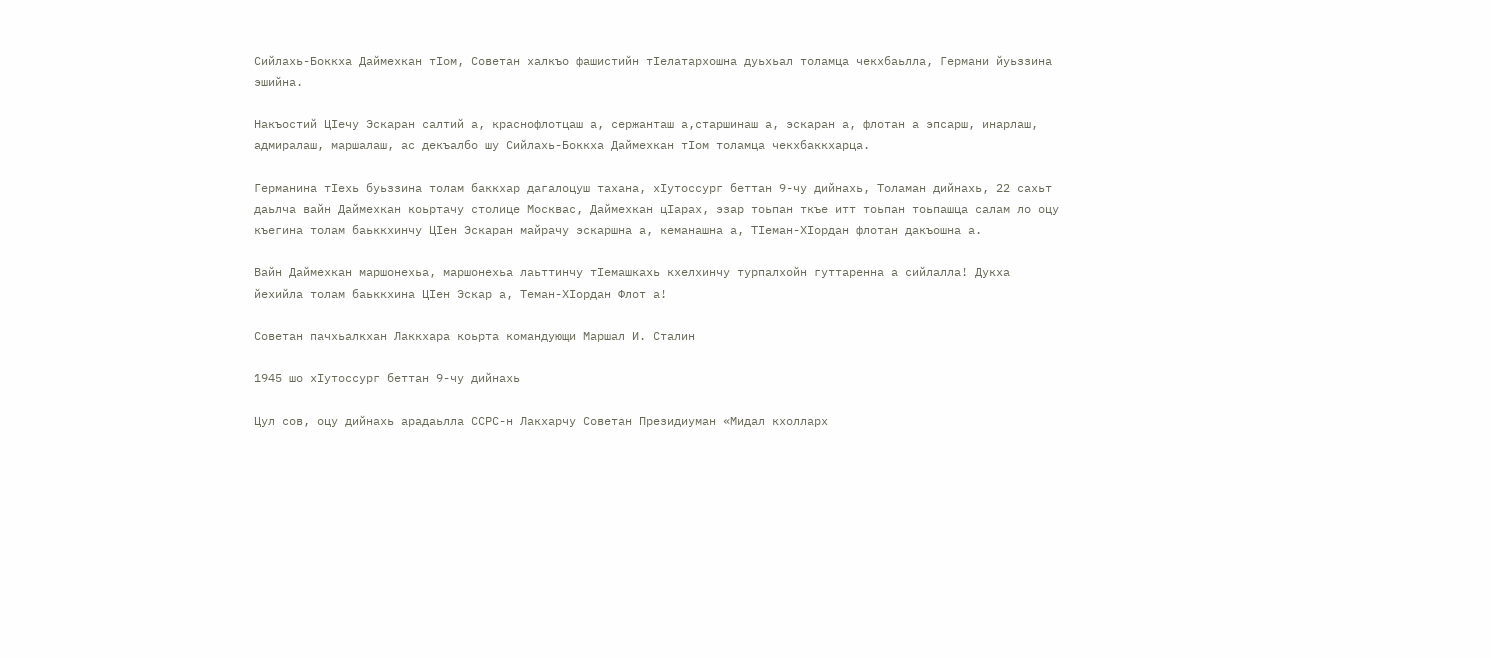Сийлахь-Боккха Даймехкан тӀом, Советан халкъо фашистийн тӀелатархошна дуьхьал толамца чекхбаьлла, Германи йуьззина эшийна.

Накъостий ЦӀечу Эскаран салтий а, краснофлотцаш а, сержанташ а,старшинаш а, эскаран а, флотан а эпсарш, инарлаш, адмиралаш, маршалаш, ас декъалбо шу Сийлахь-Боккха Даймехкан тӀом толамца чекхбаккхарца.

Германина тӀехь буьззина толам баккхар дагалоцуш тахана, хӀутоссург беттан 9-чу дийнахь, Толаман дийнахь, 22 сахьт даьлча вайн Даймехкан коьртачу столице Москвас, Даймехкан цӀарах, эзар тоьпан ткъе итт тоьпан тоьпашца салам ло оцу къегина толам баьккхинчу ЦӀен Эскаран майрачу эскаршна а, кеманашна а, ТӀеман-ХӀордан флотан дакъошна а.

Вайн Даймехкан маршонехьа, маршонехьа лаьттинчу тӀемашкахь кхелхинчу турпалхойн гуттаренна а сийлалла! Дукха йехийла толам баьккхина ЦӀен Эскар а, Теман-ХӀордан Флот а!

Советан пачхьалкхан Лаккхара коьрта командующи Маршал И. Сталин

1945 шо хӀутоссург беттан 9-чу дийнахь

Цул сов, оцу дийнахь арадаьлла ССРС-н Лакхарчу Советан Президиуман «Мидал кхолларх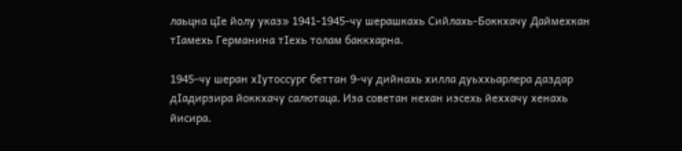лаьцна цӀе йолу указ» 1941-1945-чу шерашкахь Сийлахь-Боккхачу Даймехкан тӀамехь Германина тӀехь толам баккхарна.

1945-чу шеран хӀутоссург беттан 9-чу дийнахь хилла дуьххьарлера даздар дӀадирзира йоккхачу салютаца. Иза советан нехан иэсехь йеххачу хенахь йисира.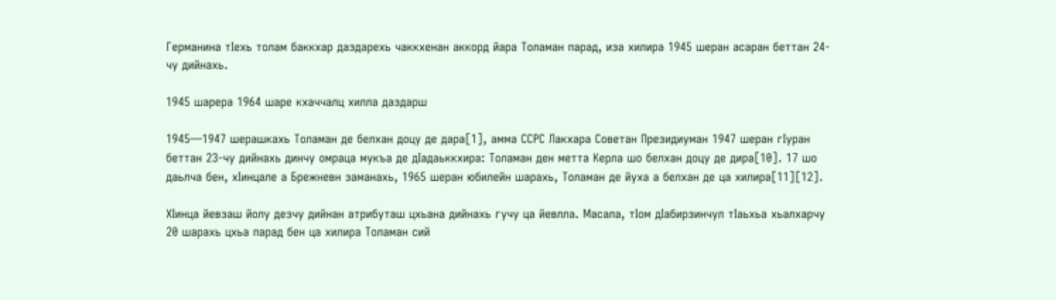Германина тӀехь толам баккхар даздарехь чаккхенан аккорд йара Толаман парад, иза хилира 1945 шеран асаран беттан 24-чу дийнахь.

1945 шарера 1964 шаре кхаччалц хилла даздарш

1945—1947 шерашкахь Толаман де белхан доцу де дара[1], амма ССРС Лакхара Советан Президиуман 1947 шеран гӀуран беттан 23-чу дийнахь динчу омраца мукъа де дӀадаьккхира: Толаман ден метта Керла шо белхан доцу де дира[10]. 17 шо даьлча бен, хӀинцале а Брежневн заманахь, 1965 шеран юбилейн шарахь, Толаман де йуха а белхан де ца хилира[11][12].

ХӀинца йевзаш йолу дезчу дийнан атрибуташ цхьана дийнахь гучу ца йевлла. Масала, тӀом дӀабирзинчул тӀаьхьа хьалхарчу 20 шарахь цхьа парад бен ца хилира Толаман сий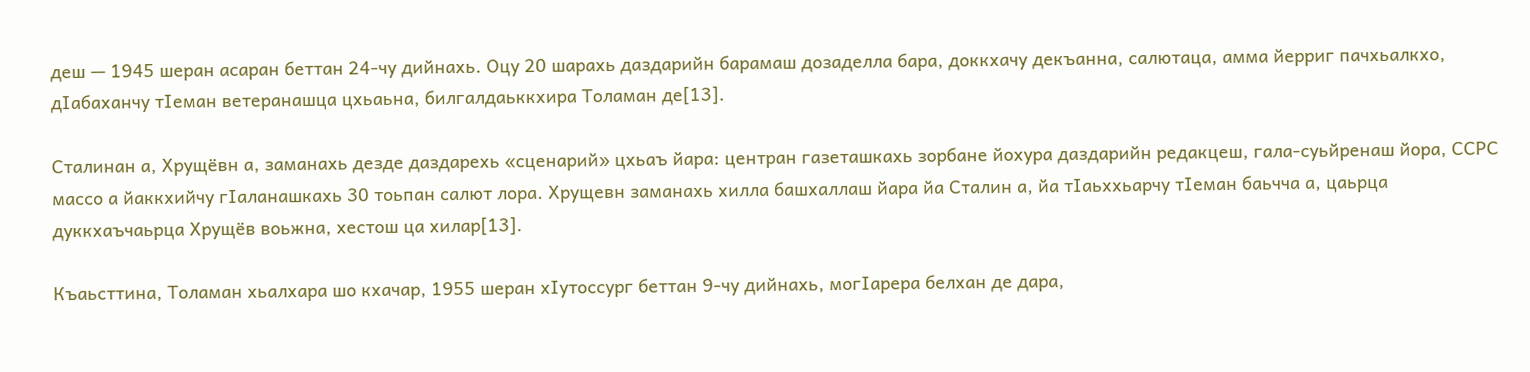деш — 1945 шеран асаран беттан 24-чу дийнахь. Оцу 20 шарахь даздарийн барамаш дозаделла бара, доккхачу декъанна, салютаца, амма йерриг пачхьалкхо, дӀабаханчу тӀеман ветеранашца цхьаьна, билгалдаьккхира Толаман де[13].

Сталинан а, Хрущёвн а, заманахь дезде даздарехь «сценарий» цхьаъ йара: центран газеташкахь зорбане йохура даздарийн редакцеш, гала-суьйренаш йора, ССРС массо а йаккхийчу гӀаланашкахь 30 тоьпан салют лора. Хрущевн заманахь хилла башхаллаш йара йа Сталин а, йа тӀаьххьарчу тӀеман баьчча а, цаьрца дуккхаъчаьрца Хрущёв воьжна, хестош ца хилар[13].

Къаьсттина, Толаман хьалхара шо кхачар, 1955 шеран хӀутоссург беттан 9-чу дийнахь, могӀарера белхан де дара,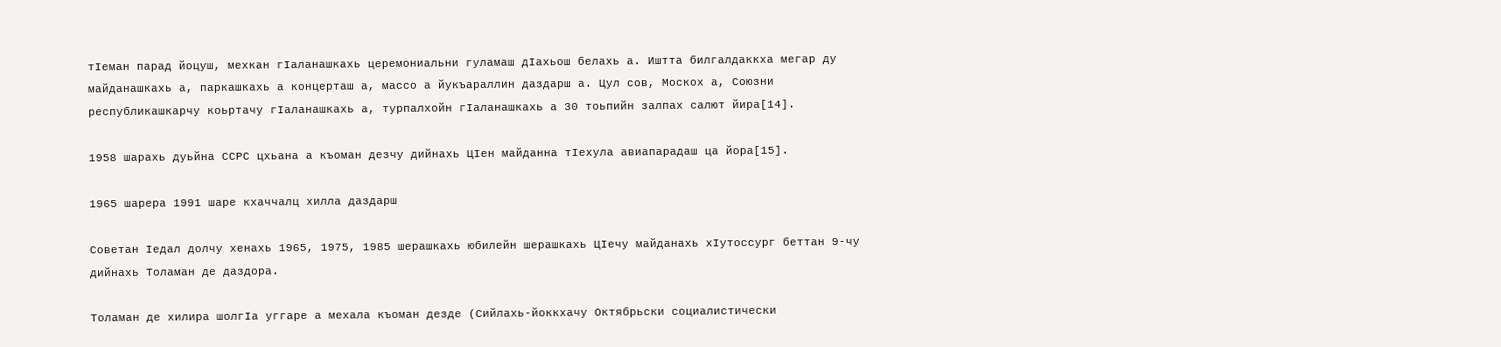тӀеман парад йоцуш, мехкан гӀаланашкахь церемониальни гуламаш дӀахьош белахь а. Иштта билгалдаккха мегар ду майданашкахь а, паркашкахь а концерташ а, массо а йукъараллин даздарш а. Цул сов, Москох а, Союзни республикашкарчу коьртачу гӀаланашкахь а, турпалхойн гӀаланашкахь а 30 тоьпийн залпах салют йира[14].

1958 шарахь дуьйна ССРС цхьана а къоман дезчу дийнахь ЦӀен майданна тӀехула авиапарадаш ца йора[15].

1965 шарера 1991 шаре кхаччалц хилла даздарш

Советан Ӏедал долчу хенахь 1965, 1975, 1985 шерашкахь юбилейн шерашкахь ЦӀечу майданахь хӀутоссург беттан 9-чу дийнахь Толаман де даздора.

Толаман де хилира шолгӀа уггаре а мехала къоман дезде (Сийлахь-йоккхачу Октябрьски социалистически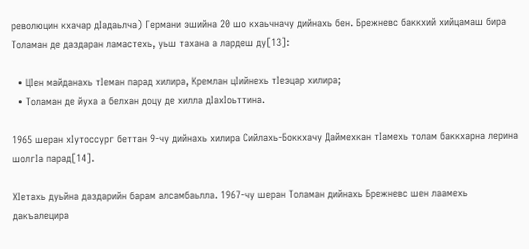революцин кхачар дӀадаьлча) Германи эшийна 20 шо кхаьчначу дийнахь бен. Брежневс баккхий хийцамаш бира Толаман де даздаран ламастехь, уьш тахана а лардеш ду[13]:

  • ЦӀен майданахь тӀеман парад хилира, Кремлан цӀийнехь тӀеэцар хилира;
  • Толаман де йуха а белхан доцу де хилла дӀахӀоьттина.

1965 шеран хӀутоссург беттан 9-чу дийнахь хилира Сийлахь-Боккхачу Даймехкан тӀамехь толам баккхарна лерина шолгӀа парад[14].

ХӀетахь дуьйна даздарийн барам алсамбаьлла. 1967-чу шеран Толаман дийнахь Брежневс шен лаамехь дакъалецира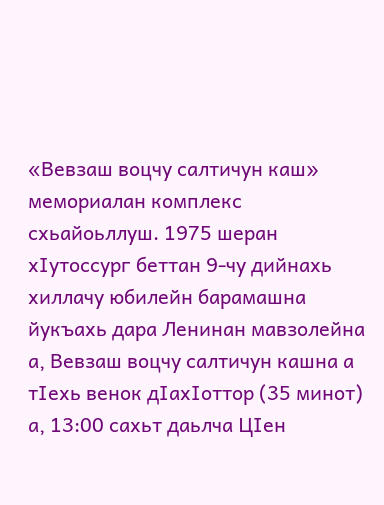«Вевзаш воцчу салтичун каш» мемориалан комплекс схьайоьллуш. 1975 шеран хӀутоссург беттан 9-чу дийнахь хиллачу юбилейн барамашна йукъахь дара Ленинан мавзолейна а, Вевзаш воцчу салтичун кашна а тӀехь венок дӀахӀоттор (35 минот) а, 13:00 сахьт даьлча ЦӀен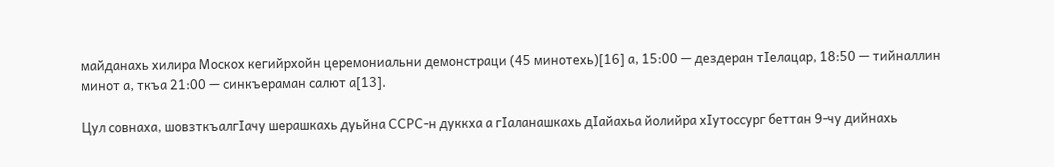майданахь хилира Москох кегийрхойн церемониальни демонстраци (45 минотехь)[16] а, 15:00 — дездеран тӀелацар, 18:50 — тийналлин минот а, ткъа 21:00 — синкъераман салют а[13].

Цул совнаха, шовзткъалгӀачу шерашкахь дуьйна ССРС-н дуккха а гӀаланашкахь дӀайахьа йолийра хӀутоссург беттан 9-чу дийнахь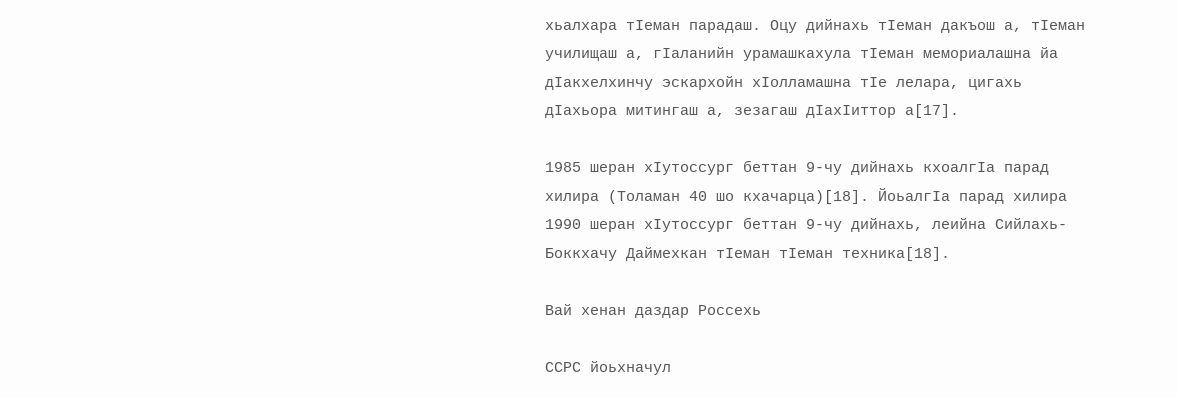хьалхара тӀеман парадаш. Оцу дийнахь тӀеман дакъош а, тӀеман училищаш а, гӀаланийн урамашкахула тӀеман мемориалашна йа дӀакхелхинчу эскархойн хӀолламашна тӀе лелара, цигахь дӀахьора митингаш а, зезагаш дӀахӀиттор а[17].

1985 шеран хӀутоссург беттан 9-чу дийнахь кхоалгӀа парад хилира (Толаман 40 шо кхачарца)[18]. ЙоьалгӀа парад хилира 1990 шеран хӀутоссург беттан 9-чу дийнахь, леийна Сийлахь-Боккхачу Даймехкан тӀеман тӀеман техника[18].

Вай хенан даздар Россехь

ССРС йоьхначул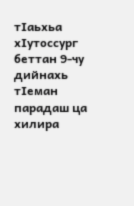тӀаьхьа хӀутоссург беттан 9-чу дийнахь тӀеман парадаш ца хилира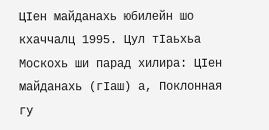ЦӀен майданахь юбилейн шо кхаччалц 1995. Цул тӀаьхьа Москохь ши парад хилира: ЦӀен майданахь (гӀаш) а, Поклонная гу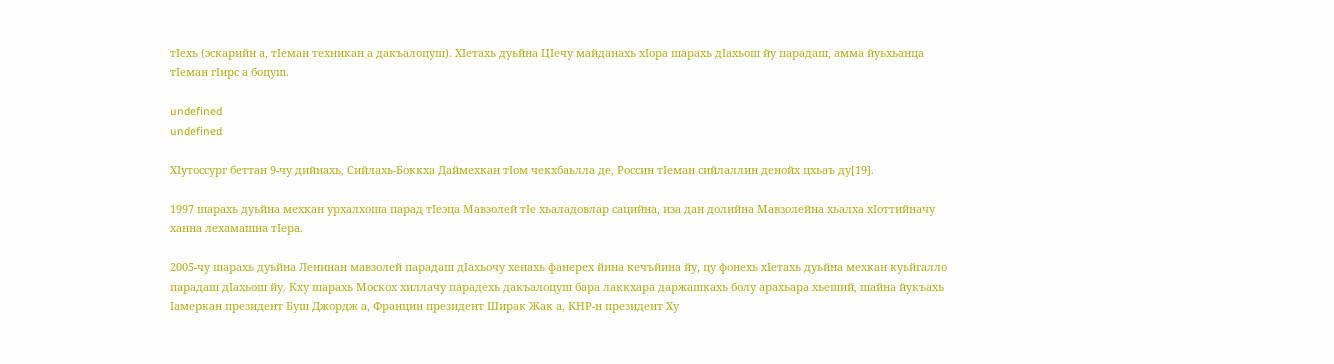тӀехь (эскарийн а, тӀеман техникан а дакъалоцуш). ХӀетахь дуьйна ЦӀечу майданахь хӀора шарахь дӀахьош йу парадаш, амма йуьхьанца тӀеман гӀирс а боцуш.

undefined
undefined

ХӀутоссург беттан 9-чу дийнахь, Сийлахь-Боккха Даймехкан тӀом чекхбаьлла де, Россин тӀеман сийлаллин денойх цхьаъ ду[19].

1997 шарахь дуьйна мехкан урхалхоша парад тӀеэца Мавзолей тӀе хьаладовлар сацийна, иза дан долийна Мавзолейна хьалха хӀоттийначу ханна лехамашна тӀера.

2005-чу шарахь дуьйна Ленинан мавзолей парадаш дӀахьочу хенахь фанерех йина кечъйина йу, цу фонехь хӀетахь дуьйна мехкан куьйгалло парадаш дӀахьош йу. Кху шарахь Москох хиллачу парадехь дакъалоцуш бара лаккхара даржашкахь болу арахьара хьеший, шайна йукъахь Ӏамеркан президент Буш Джордж а, Францин президент Ширак Жак а, КНР-н президент Ху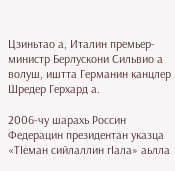Цзиньтао а, Италин премьер-министр Берлускони Сильвио а волуш, иштта Германин канцлер Шредер Герхард а.

2006-чу шарахь Россин Федерацин президентан указца «ТӀеман сийлаллин гӀала» аьлла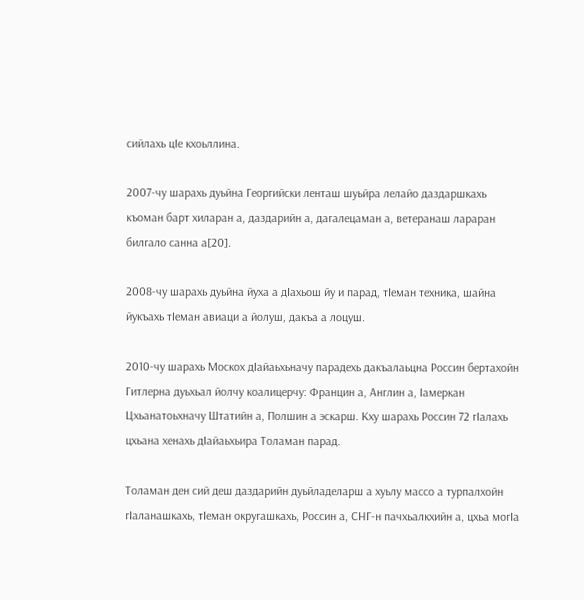сийлахь цӀе кхоьллина.

2007-чу шарахь дуьйна Георгийски ленташ шуьйра лелайо даздаршкахь къоман барт хиларан а, даздарийн а, дагалецаман а, ветеранаш лараран билгало санна а[20].

2008-чу шарахь дуьйна йуха а дӀахьош йу и парад, тӀеман техника, шайна йукъахь тӀеман авиаци а йолуш, дакъа а лоцуш.

2010-чу шарахь Москох дӀайаьхьначу парадехь дакъалаьцна Россин бертахойн Гитлерна дуьхьал йолчу коалицерчу: Францин а, Англин а, Ӏамеркан Цхьанатоьхначу Штатийн а, Полшин а эскарш. Кху шарахь Россин 72 гӀалахь цхьана хенахь дӀайаьхьира Толаман парад.

Толаман ден сий деш даздарийн дуьйладеларш а хуьлу массо а турпалхойн гӀаланашкахь, тӀеман округашкахь, Россин а, СНГ-н пачхьалкхийн а, цхьа могӀа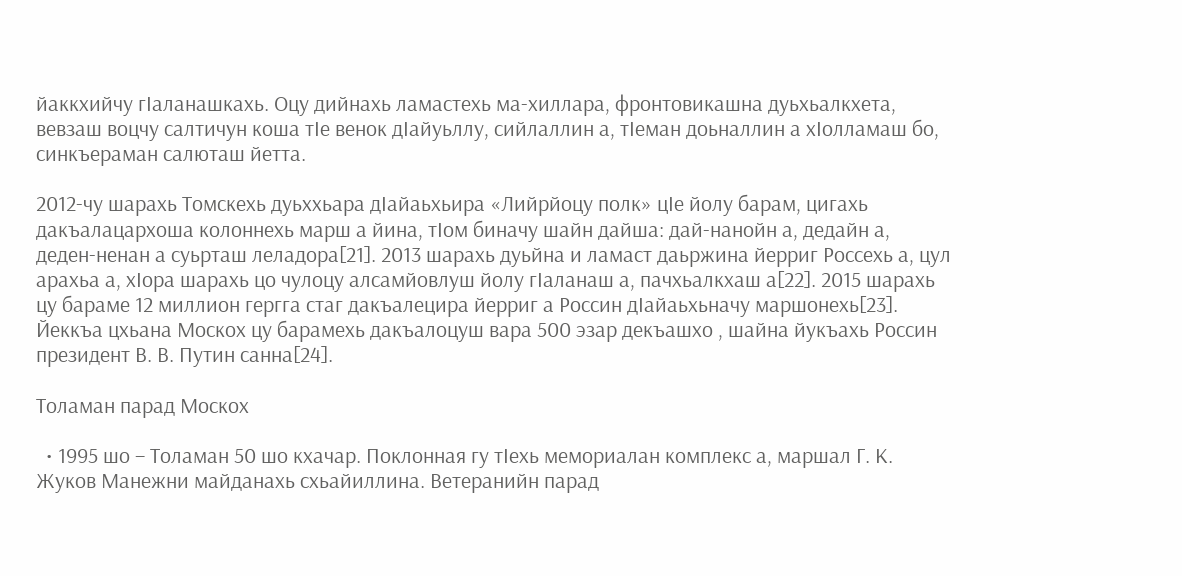йаккхийчу гӀаланашкахь. Оцу дийнахь ламастехь ма-хиллара, фронтовикашна дуьхьалкхета, вевзаш воцчу салтичун коша тӀе венок дӀайуьллу, сийлаллин а, тӀеман доьналлин а хӀолламаш бо, синкъераман салюташ йетта.

2012-чу шарахь Томскехь дуьххьара дӀайаьхьира «Лийрйоцу полк» цӀе йолу барам, цигахь дакъалацархоша колоннехь марш а йина, тӀом биначу шайн дайша: дай-нанойн а, дедайн а, деден-ненан а суьрташ леладора[21]. 2013 шарахь дуьйна и ламаст даьржина йерриг Россехь а, цул арахьа а, хӀора шарахь цо чулоцу алсамйовлуш йолу гӀаланаш а, пачхьалкхаш а[22]. 2015 шарахь цу бараме 12 миллион гергга стаг дакъалецира йерриг а Россин дӀайаьхьначу маршонехь[23]. Йеккъа цхьана Москох цу барамехь дакъалоцуш вара 500 эзар декъашхо , шайна йукъахь Россин президент В. В. Путин санна[24].

Толаман парад Москох

  • 1995 шо – Толаман 50 шо кхачар. Поклонная гу тӀехь мемориалан комплекс а, маршал Г. К. Жуков Манежни майданахь схьайиллина. Ветеранийн парад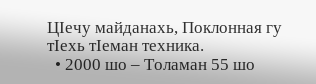ЦӀечу майданахь, Поклонная гу тӀехь тӀеман техника.
  • 2000 шо – Толаман 55 шо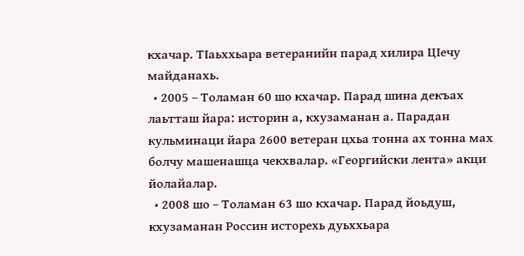кхачар. ТӀаьххьара ветеранийн парад хилира ЦӀечу майданахь.
  • 2005 – Толаман 60 шо кхачар. Парад шина декъах лаьтташ йара: историн а, кхузаманан а. Парадан кульминаци йара 2600 ветеран цхьа тонна ах тонна мах болчу машенашца чекхвалар. «Георгийски лента» акци йолайалар.
  • 2008 шо – Толаман 63 шо кхачар. Парад йоьдуш, кхузаманан Россин исторехь дуьххьара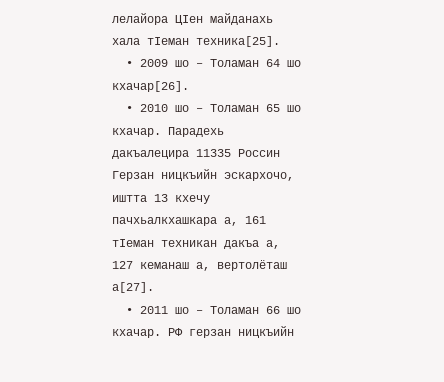лелайора ЦӀен майданахь хала тӀеман техника[25].
  • 2009 шо – Толаман 64 шо кхачар[26].
  • 2010 шо – Толаман 65 шо кхачар. Парадехь дакъалецира 11335 Россин Герзан ницкъийн эскархочо, иштта 13 кхечу пачхьалкхашкара а, 161 тӀеман техникан дакъа а, 127 кеманаш а, вертолёташ а[27].
  • 2011 шо – Толаман 66 шо кхачар. РФ герзан ницкъийн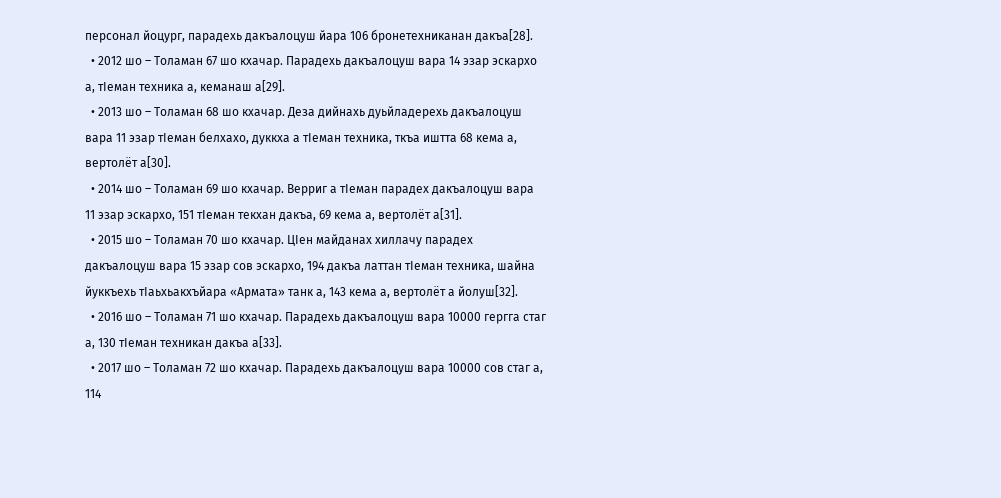персонал йоцург, парадехь дакъалоцуш йара 106 бронетехниканан дакъа[28].
  • 2012 шо – Толаман 67 шо кхачар. Парадехь дакъалоцуш вара 14 эзар эскархо а, тӀеман техника а, кеманаш а[29].
  • 2013 шо – Толаман 68 шо кхачар. Деза дийнахь дуьйладерехь дакъалоцуш вара 11 эзар тӀеман белхахо, дуккха а тӀеман техника, ткъа иштта 68 кема а, вертолёт а[30].
  • 2014 шо – Толаман 69 шо кхачар. Верриг а тӀеман парадех дакъалоцуш вара 11 эзар эскархо, 151 тӀеман текхан дакъа, 69 кема а, вертолёт а[31].
  • 2015 шо – Толаман 70 шо кхачар. ЦӀен майданах хиллачу парадех дакъалоцуш вара 15 эзар сов эскархо, 194 дакъа латтан тӀеман техника, шайна йуккъехь тӀаьхьакхъйара «Армата» танк а, 143 кема а, вертолёт а йолуш[32].
  • 2016 шо – Толаман 71 шо кхачар. Парадехь дакъалоцуш вара 10000 гергга стаг а, 130 тӀеман техникан дакъа а[33].
  • 2017 шо – Толаман 72 шо кхачар. Парадехь дакъалоцуш вара 10000 сов стаг а, 114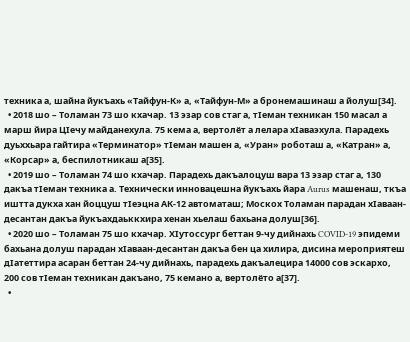техника а, шайна йукъахь «Тайфун-К» а, «Тайфун-М» а бронемашинаш а йолуш[34].
  • 2018 шо – Толаман 73 шо кхачар. 13 эзар сов стаг а, тӀеман техникан 150 масал а марш йира ЦӀечу майданехула. 75 кема а, вертолёт а лелара хӀаваэхула. Парадехь дуьххьара гайтира «Терминатор» тӀеман машен а, «Уран» роботаш а, «Катран» а, «Корсар» а, беспилотникаш а[35].
  • 2019 шо – Толаман 74 шо кхачар. Парадехь дакъалоцуш вара 13 эзар стаг а, 130 дакъа тӀеман техника а. Технически инновацешна йукъахь йара Aurus машенаш, ткъа иштта дукха хан йоццуш тӀеэцна АК-12 автоматаш; Москох Толаман парадан хӀаваан-десантан дакъа йукъахдаьккхира хенан хьелаш бахьана долуш[36].
  • 2020 шо – Толаман 75 шо кхачар. ХӀутоссург беттан 9-чу дийнахь COVID-19 эпидеми бахьана долуш парадан хӀаваан-десантан дакъа бен ца хилира, дисина мероприятеш дӀатеттира асаран беттан 24-чу дийнахь, парадехь дакъалецира 14000 сов эскархо, 200 сов тӀеман техникан дакъано, 75 кемано а, вертолёто а[37].
  •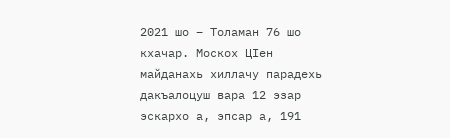2021 шо – Толаман 76 шо кхачар. Москох ЦӀен майданахь хиллачу парадехь дакъалоцуш вара 12 эзар эскархо а, эпсар а, 191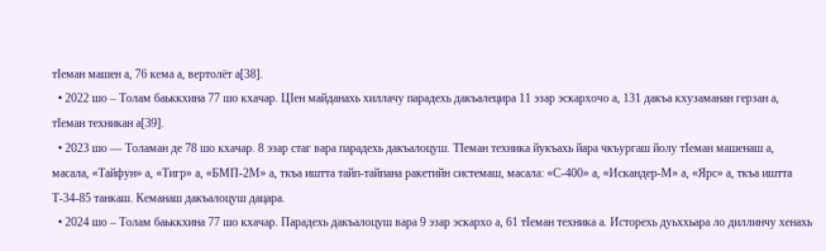тӀеман машен а, 76 кема а, вертолёт а[38].
  • 2022 шо – Толам баьккхина 77 шо кхачар. ЦӀен майданахь хиллачу парадехь дакъалецира 11 эзар эскархочо а, 131 дакъа кхузаманан герзан а, тӀеман техникан а[39].
  • 2023 шо — Толаман де 78 шо кхачар. 8 эзар стаг вара парадехь дакъалоцуш. ТӀеман техника йукъахь йара чкъургаш йолу тӀеман машенаш а, масала, «Тайфун» а, «Тигр» а, «БМП-2М» а, ткъа иштта тайп-тайпана ракетийн системаш, масала: «С-400» а, «Искандер-М» а, «Ярс» а, ткъа иштта Т-34-85 танкаш. Кеманаш дакъалоцуш дацара.
  • 2024 шо – Толам баьккхина 77 шо кхачар. Парадехь дакъалоцуш вара 9 эзар эскархо а, 61 тӀеман техника а. Исторехь дуьххьара ло диллинчу хенахь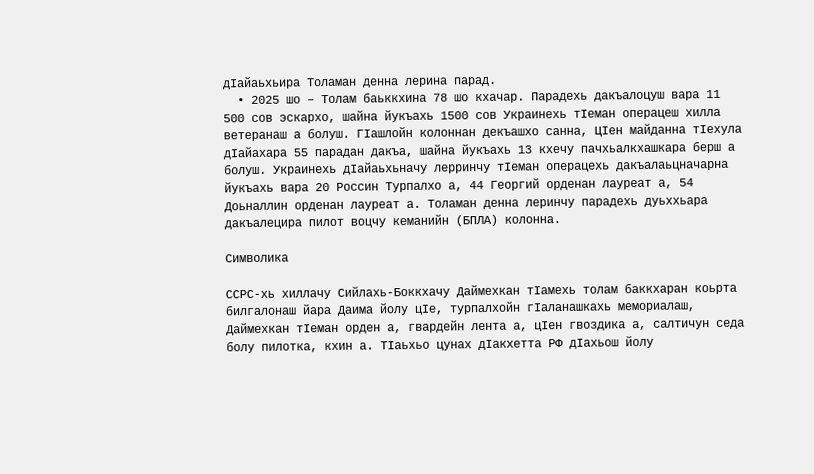дӀайаьхьира Толаман денна лерина парад.
  • 2025 шо – Толам баьккхина 78 шо кхачар. Парадехь дакъалоцуш вара 11 500 сов эскархо, шайна йукъахь 1500 сов Украинехь тӀеман операцеш хилла ветеранаш а болуш. ГӀашлойн колоннан декъашхо санна, ЦӀен майданна тӀехула дӀайахара 55 парадан дакъа, шайна йукъахь 13 кхечу пачхьалкхашкара берш а болуш. Украинехь дӀайаьхьначу лерринчу тӀеман операцехь дакъалаьцначарна йукъахь вара 20 Россин Турпалхо а, 44 Георгий орденан лауреат а, 54 Доьналлин орденан лауреат а. Толаман денна леринчу парадехь дуьххьара дакъалецира пилот воцчу кеманийн (БПЛА) колонна.

Символика

ССРС-хь хиллачу Сийлахь-Боккхачу Даймехкан тӀамехь толам баккхаран коьрта билгалонаш йара Даима йолу цӀе, турпалхойн гӀаланашкахь мемориалаш, Даймехкан тӀеман орден а, гвардейн лента а, цӀен гвоздика а, салтичун седа болу пилотка, кхин а. ТӀаьхьо цунах дӀакхетта РФ дӀахьош йолу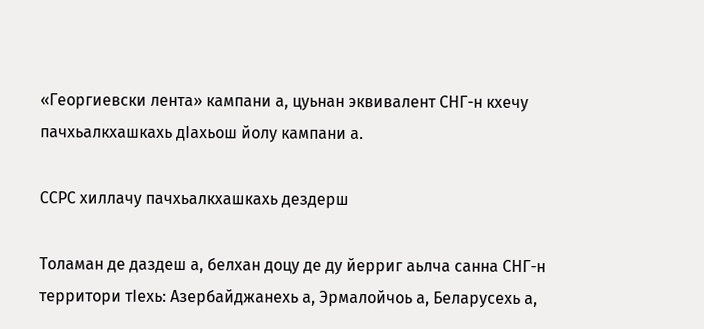«Георгиевски лента» кампани а, цуьнан эквивалент СНГ-н кхечу пачхьалкхашкахь дӀахьош йолу кампани а.

ССРС хиллачу пачхьалкхашкахь дездерш

Толаман де даздеш а, белхан доцу де ду йерриг аьлча санна СНГ-н территори тӀехь: Азербайджанехь а, Эрмалойчоь а, Беларусехь а,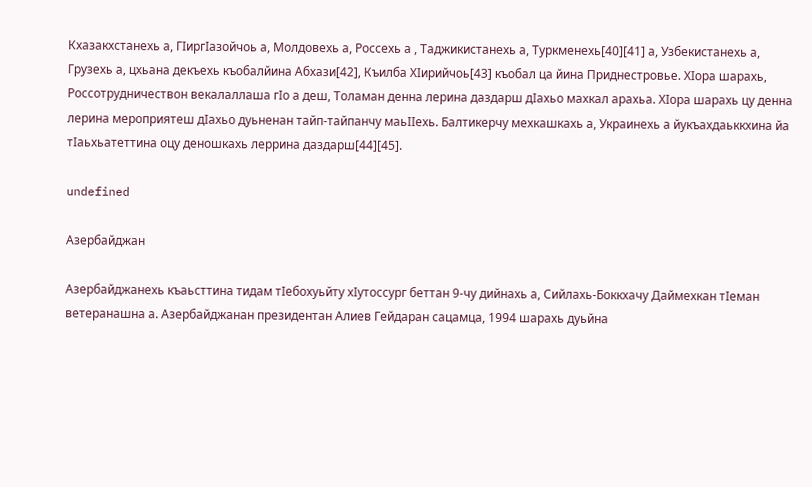Кхазакхстанехь а, ГӀиргӀазойчоь а, Молдовехь а, Россехь а , Таджикистанехь а, Туркменехь[40][41] а, Узбекистанехь а, Грузехь а, цхьана декъехь къобалйина Абхази[42], Къилба ХӀирийчоь[43] къобал ца йина Приднестровье. ХӀора шарахь, Россотрудничествон векалаллаша гӀо а деш, Толаман денна лерина даздарш дӀахьо махкал арахьа. ХӀора шарахь цу денна лерина мероприятеш дӀахьо дуьненан тайп-тайпанчу маьӀӀехь. Балтикерчу мехкашкахь а, Украинехь а йукъахдаьккхина йа тӀаьхьатеттина оцу деношкахь леррина даздарш[44][45].

undefined

Азербайджан

Азербайджанехь къаьсттина тидам тӀебохуьйту хӀутоссург беттан 9-чу дийнахь а, Сийлахь-Боккхачу Даймехкан тӀеман ветеранашна а. Азербайджанан президентан Алиев Гейдаран сацамца, 1994 шарахь дуьйна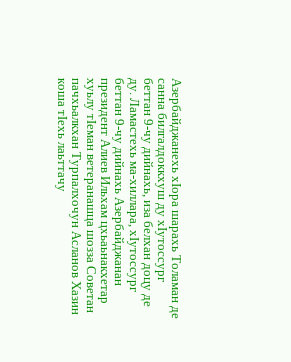Азербайджанехь хӀора шарахь Толаман де санна билгалдоккхуш ду хӀутоссург беттан 9-чу дийнахь, иза белхан доцу де ду. Ламастехь ма-хиллара, хӀутоссург беттан 9-чу дийнахь Азербайджанан президент Алиев Ильхам цхьаьнакхетар хуьлу тӀеман ветеранашца шозза Советан пачхьалкхан Турпалхочун Асланов Хазин коша тӀехь лаьттачу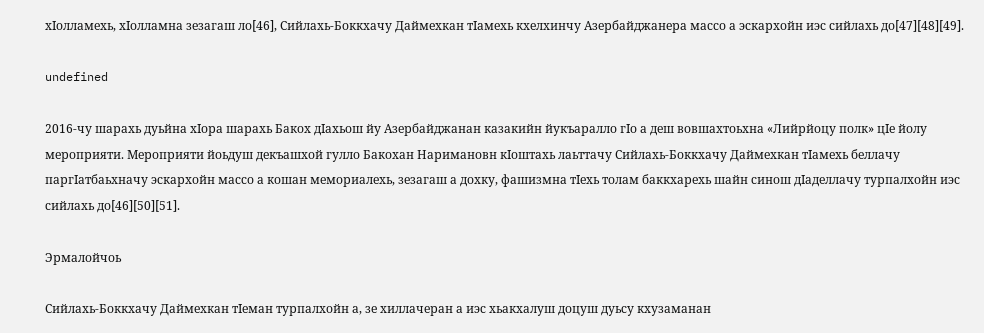хӀолламехь, хӀолламна зезагаш ло[46], Сийлахь-Боккхачу Даймехкан тӀамехь кхелхинчу Азербайджанера массо а эскархойн иэс сийлахь до[47][48][49].

undefined

2016-чу шарахь дуьйна хӀора шарахь Бакох дӀахьош йу Азербайджанан казакийн йукъаралло гӀо а деш вовшахтоьхна «Лийрйоцу полк» цӀе йолу мероприяти. Мероприяти йоьдуш декъашхой гулло Бакохан Наримановн кӀоштахь лаьттачу Сийлахь-Боккхачу Даймехкан тӀамехь беллачу паргӀатбаьхначу эскархойн массо а кошан мемориалехь, зезагаш а дохку, фашизмна тӀехь толам баккхарехь шайн синош дӀаделлачу турпалхойн иэс сийлахь до[46][50][51].

Эрмалойчоь

Сийлахь-Боккхачу Даймехкан тӀеман турпалхойн а, зе хиллачеран а иэс хьакхалуш доцуш дуьсу кхузаманан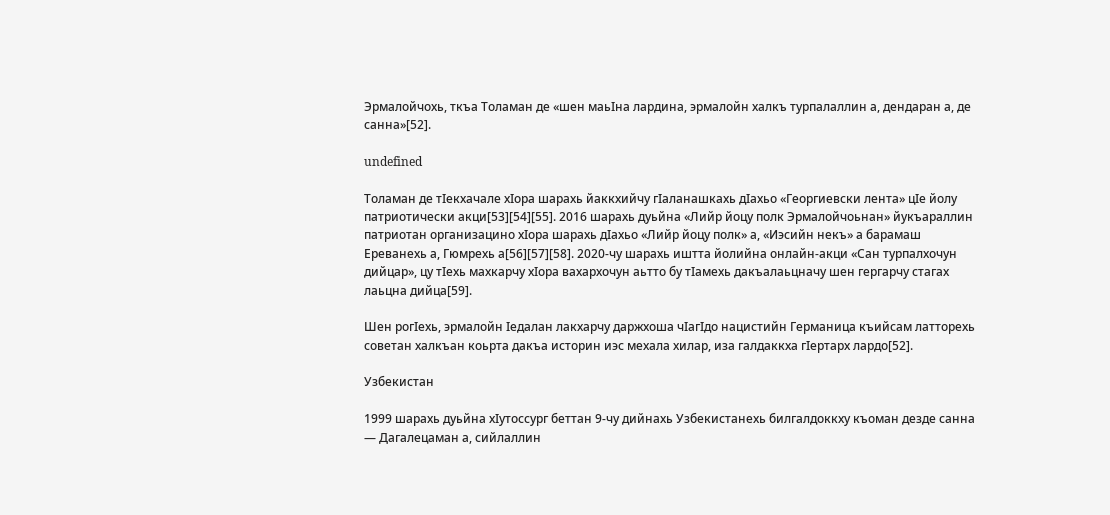Эрмалойчохь, ткъа Толаман де «шен маьӀна лардина, эрмалойн халкъ турпалаллин а, дендаран а, де санна»[52].

undefined

Толаман де тӀекхачале хӀора шарахь йаккхийчу гӀаланашкахь дӀахьо «Георгиевски лента» цӀе йолу патриотически акци[53][54][55]. 2016 шарахь дуьйна «Лийр йоцу полк Эрмалойчоьнан» йукъараллин патриотан организацино хӀора шарахь дӀахьо «Лийр йоцу полк» а, «Иэсийн некъ» а барамаш Ереванехь а, Гюмрехь а[56][57][58]. 2020-чу шарахь иштта йолийна онлайн-акци «Сан турпалхочун дийцар», цу тӀехь махкарчу хӀора вахархочун аьтто бу тӀамехь дакъалаьцначу шен гергарчу стагах лаьцна дийца[59].

Шен рогӀехь, эрмалойн Ӏедалан лакхарчу даржхоша чӀагӀдо нацистийн Германица къийсам латторехь советан халкъан коьрта дакъа историн иэс мехала хилар, иза галдаккха гӀертарх лардо[52].

Узбекистан

1999 шарахь дуьйна хӀутоссург беттан 9-чу дийнахь Узбекистанехь билгалдоккху къоман дезде санна — Дагалецаман а, сийлаллин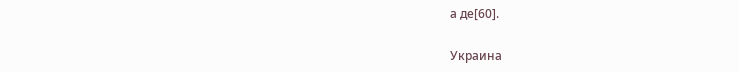а де[60].

Украина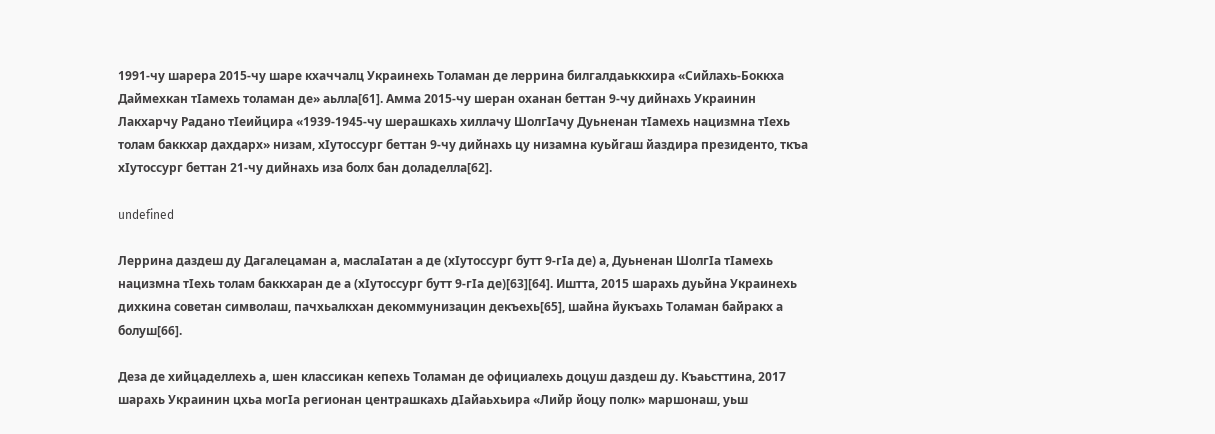1991-чу шарера 2015-чу шаре кхаччалц Украинехь Толаман де леррина билгалдаьккхира «Сийлахь-Боккха Даймехкан тӀамехь толаман де» аьлла[61]. Амма 2015-чу шеран оханан беттан 9-чу дийнахь Украинин Лакхарчу Радано тӀеийцира «1939-1945-чу шерашкахь хиллачу ШолгӀачу Дуьненан тӀамехь нацизмна тӀехь толам баккхар дахдарх» низам, хӀутоссург беттан 9-чу дийнахь цу низамна куьйгаш йаздира президенто, ткъа хӀутоссург беттан 21-чу дийнахь иза болх бан доладелла[62].

undefined

Леррина даздеш ду Дагалецаман а, маслаӀатан а де (хӀутоссург бутт 9-гӀа де) а, Дуьненан ШолгӀа тӀамехь нацизмна тӀехь толам баккхаран де а (хӀутоссург бутт 9-гӀа де)[63][64]. Иштта, 2015 шарахь дуьйна Украинехь дихкина советан символаш, пачхьалкхан декоммунизацин декъехь[65], шайна йукъахь Толаман байракх а болуш[66].

Деза де хийцаделлехь а, шен классикан кепехь Толаман де официалехь доцуш даздеш ду. Къаьсттина, 2017 шарахь Украинин цхьа могӀа регионан центрашкахь дӀайаьхьира «Лийр йоцу полк» маршонаш, уьш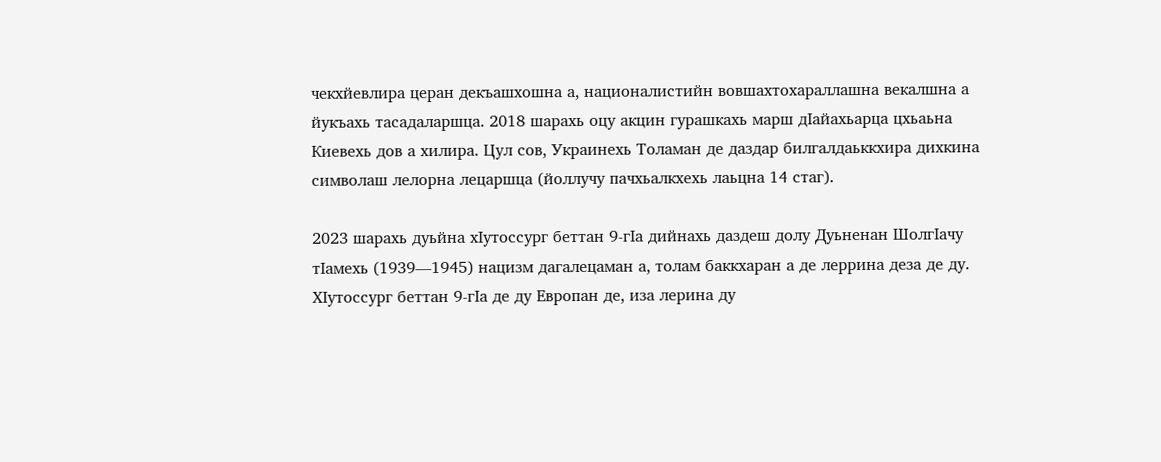чекхйевлира церан декъашхошна а, националистийн вовшахтохараллашна векалшна а йукъахь тасадаларшца. 2018 шарахь оцу акцин гурашкахь марш дӀайахьарца цхьаьна Киевехь дов а хилира. Цул сов, Украинехь Толаман де даздар билгалдаьккхира дихкина символаш лелорна лецаршца (йоллучу пачхьалкхехь лаьцна 14 стаг).

2023 шарахь дуьйна хӀутоссург беттан 9-гӀа дийнахь даздеш долу Дуьненан ШолгӀачу тӀамехь (1939—1945) нацизм дагалецаман а, толам баккхаран а де леррина деза де ду. ХӀутоссург беттан 9-гӀа де ду Европан де, иза лерина ду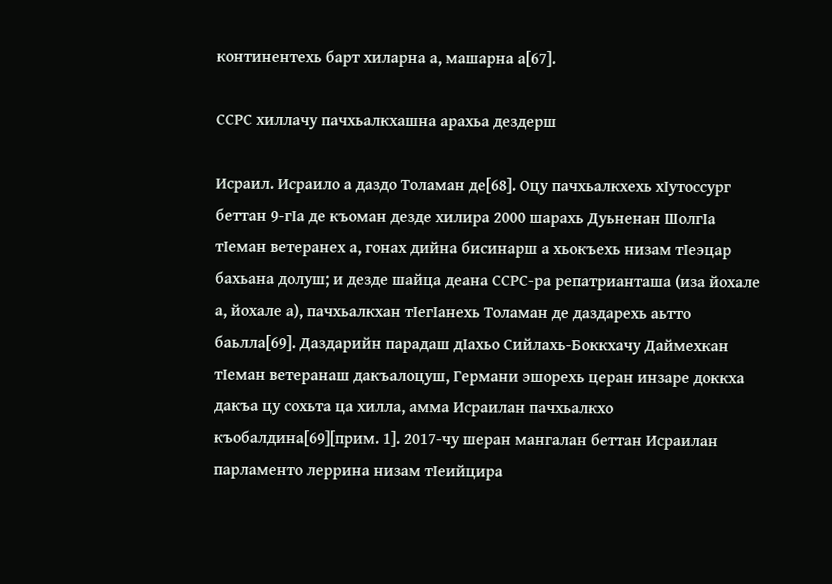континентехь барт хиларна а, машарна а[67].

ССРС хиллачу пачхьалкхашна арахьа дездерш

Исраил. Исраило а даздо Толаман де[68]. Оцу пачхьалкхехь хӀутоссург беттан 9-гӀа де къоман дезде хилира 2000 шарахь Дуьненан ШолгӀа тӀеман ветеранех а, гонах дийна бисинарш а хьокъехь низам тӀеэцар бахьана долуш; и дезде шайца деана ССРС-ра репатрианташа (иза йохале а, йохале а), пачхьалкхан тӀегӀанехь Толаман де даздарехь аьтто баьлла[69]. Даздарийн парадаш дӀахьо Сийлахь-Боккхачу Даймехкан тӀеман ветеранаш дакъалоцуш, Германи эшорехь церан инзаре доккха дакъа цу сохьта ца хилла, амма Исраилан пачхьалкхо къобалдина[69][прим. 1]. 2017-чу шеран мангалан беттан Исраилан парламенто леррина низам тӀеийцира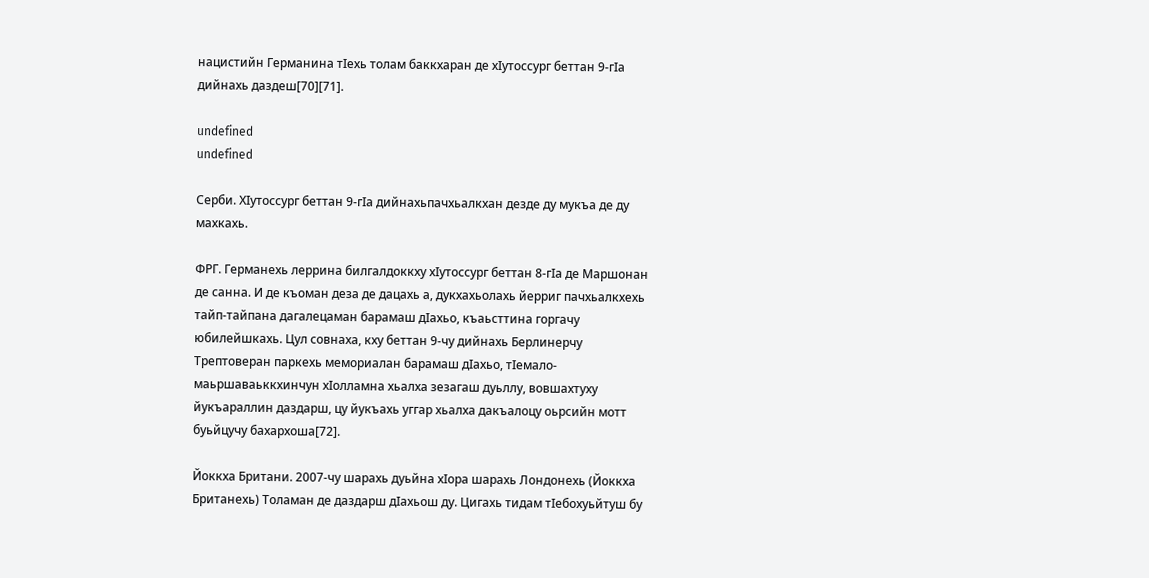нацистийн Германина тӀехь толам баккхаран де хӀутоссург беттан 9-гӀа дийнахь даздеш[70][71].

undefined
undefined

Серби. ХӀутоссург беттан 9-гӀа дийнахьпачхьалкхан дезде ду мукъа де ду махкахь.

ФРГ. Германехь леррина билгалдоккху хӀутоссург беттан 8-гӀа де Маршонан де санна. И де къоман деза де дацахь а, дукхахьолахь йерриг пачхьалкхехь тайп-тайпана дагалецаман барамаш дӀахьо, къаьсттина горгачу юбилейшкахь. Цул совнаха, кху беттан 9-чу дийнахь Берлинерчу Трептоверан паркехь мемориалан барамаш дӀахьо, тӀемало-маьршаваьккхинчун хӀолламна хьалха зезагаш дуьллу, вовшахтуху йукъараллин даздарш, цу йукъахь уггар хьалха дакъалоцу оьрсийн мотт буьйцучу бахархоша[72].

Йоккха Британи. 2007-чу шарахь дуьйна хӀора шарахь Лондонехь (Йоккха Британехь) Толаман де даздарш дӀахьош ду. Цигахь тидам тӀебохуьйтуш бу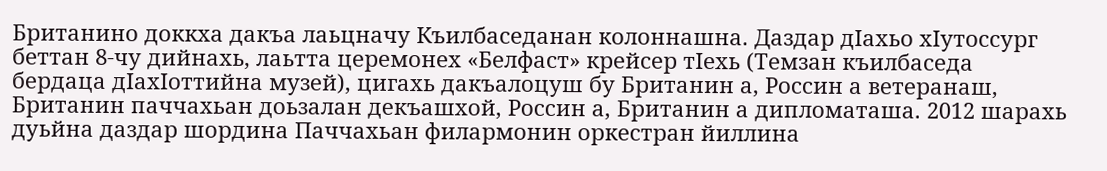Британино доккха дакъа лаьцначу Къилбаседанан колоннашна. Даздар дӀахьо хӀутоссург беттан 8-чу дийнахь, лаьтта церемонех «Белфаст» крейсер тӀехь (Темзан къилбаседа бердаца дӀахӀоттийна музей), цигахь дакъалоцуш бу Британин а, Россин а ветеранаш, Британин паччахьан доьзалан декъашхой, Россин а, Британин а дипломаташа. 2012 шарахь дуьйна даздар шордина Паччахьан филармонин оркестран йиллина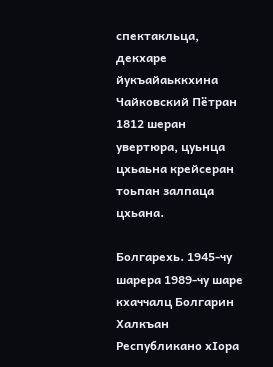спектакльца, декхаре йукъайаьккхина Чайковский Пётран 1812 шеран увертюра, цуьнца цхьаьна крейсеран тоьпан залпаца цхьана.

Болгарехь. 1945-чу шарера 1989-чу шаре кхаччалц Болгарин Халкъан Республикано хӀора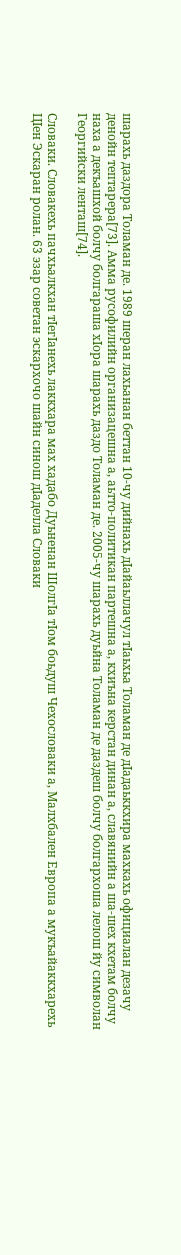шарахь даздора Толаман де. 1989 шеран лахьанан беттан 10-чу дийнахь дӀайаьллачул тӀаьхьа Толаман де дӀадаьккхира махкахь официалан дезачу денойн тептарера[73]. Амма русофилийн организацешна а, аьтто-политикан партешна а, кхиъна керстан динан а, славянийн а ша-шех кхетам болчу наха а декъашхой болчу болгараша хӀора шарахь даздо Толаман де. 2005-чу шарахь дуьйна Толаман де даздеш болчу болгархоша лелош йу символан Георгийски ленташ[74].

Словаки. Словакехь пачхьалкхан тӀегӀанехь лаккхара мах хадабо Дуьненан ШолгӀа тӀом боьдуш Чехословаки а, Малхбален Европа а мукъайаккхарехь ЦӀен Эскаран ролан. 63 эзар советан эскархочо шайн синош дӀаделла Словаки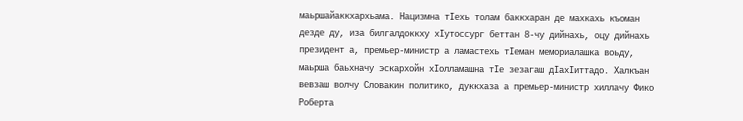маьршайаккхархьама. Нацизмна тӀехь толам баккхаран де махкахь къоман дезде ду, иза билгалдоккху хӀутоссург беттан 8-чу дийнахь, оцу дийнахь президент а, премьер-министр а ламастехь тӀеман мемориалашка воьду, маьрша баьхначу эскархойн хӀолламашна тӀе зезагаш дӀахӀиттадо. Халкъан вевзаш волчу Словакин политико, дуккхаза а премьер-министр хиллачу Фико Роберта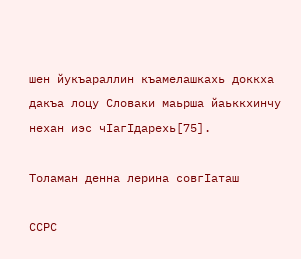шен йукъараллин къамелашкахь доккха дакъа лоцу Словаки маьрша йаьккхинчу нехан иэс чӀагӀдарехь[75].

Толаман денна лерина совгӀаташ

ССРС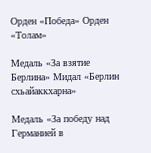Орден «Победа» Орден «Толам»

Медаль «За взятие Берлина» Мидал «Берлин схьайаккхарна»

Медаль «За победу над Германией в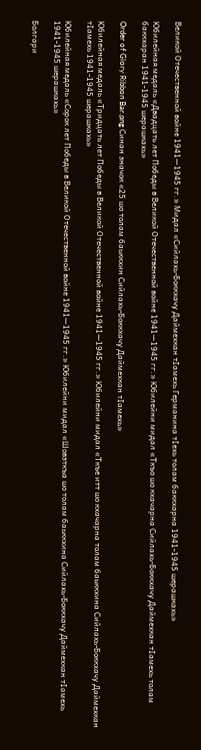Великой Отечественной войне 1941—1945 гг.» Мидал «Сийлахь-Боккхачу Даймехкан тӀамехь Германина тӀехь толам баккхарна 1941-1945 шерашкахь»

Юбилейная медаль «Двадцать лет Победы в Великой Отечественной войне 1941—1945 гг.» Юбилейни мидал «Ткъо шо кхачарна Сийлахь-Боккхачу Даймехкан тӀамехь толам баккхаран 1941-1945 шерашкахь»

Order of Glory Ribbon Bar.png Синан значок «25 шо толам баьккхин Сийлахь-Боккхачу Даймехкан тӀамехь»

Юбилейная медаль «Тридцать лет Победы в Великой Отечественной войне 1941—1945 гг.» Юбилейни мидал «Ткъе итт шо кхачарна толам баьккхина Сийлахь-Боккхачу Даймехкан тӀамехь 1941-1945 шерашкахь»

Юбилейная медаль «Сорок лет Победы в Великой Отечественной войне 1941—1945 гг.» Юбилейни мидал «Шовзткъа шо толам баьккхина Сийлахь-Боккхачу Даймехкан тӀамехь 1941-1945 шерашкахь»

Болгари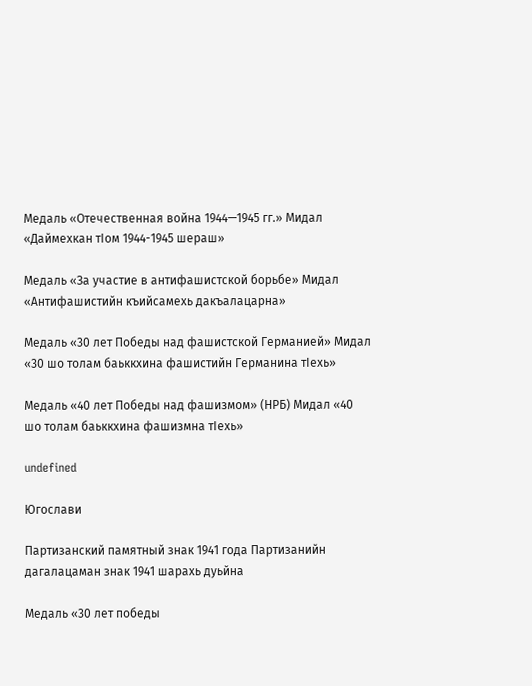Медаль «Отечественная война 1944—1945 гг.» Мидал «Даймехкан тӀом 1944-1945 шераш»

Медаль «За участие в антифашистской борьбе» Мидал «Антифашистийн къийсамехь дакъалацарна»

Медаль «30 лет Победы над фашистской Германией» Мидал «30 шо толам баьккхина фашистийн Германина тӀехь»

Медаль «40 лет Победы над фашизмом» (НРБ) Мидал «40 шо толам баьккхина фашизмна тӀехь»

undefined

Югослави

Партизанский памятный знак 1941 года Партизанийн дагалацаман знак 1941 шарахь дуьйна

Медаль «30 лет победы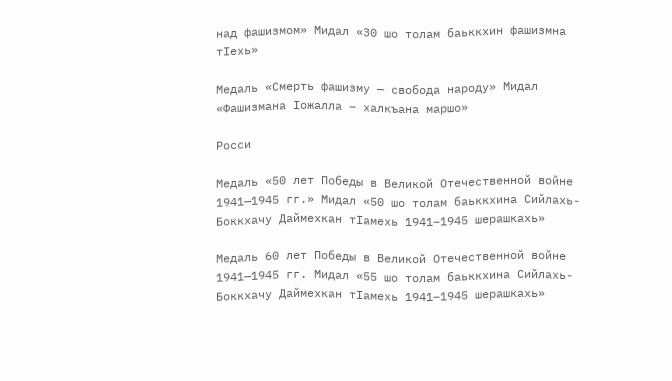над фашизмом» Мидал «30 шо толам баьккхин фашизмна тӀехь»

Медаль «Смерть фашизму — свобода народу» Мидал «Фашизмана Ӏожалла – халкъана маршо»

Росси

Медаль «50 лет Победы в Великой Отечественной войне 1941—1945 гг.» Мидал «50 шо толам баьккхина Сийлахь-Боккхачу Даймехкан тӀамехь 1941–1945 шерашкахь»

Медаль 60 лет Победы в Великой Отечественной войне 1941—1945 гг. Мидал «55 шо толам баьккхина Сийлахь-Боккхачу Даймехкан тӀамехь 1941–1945 шерашкахь»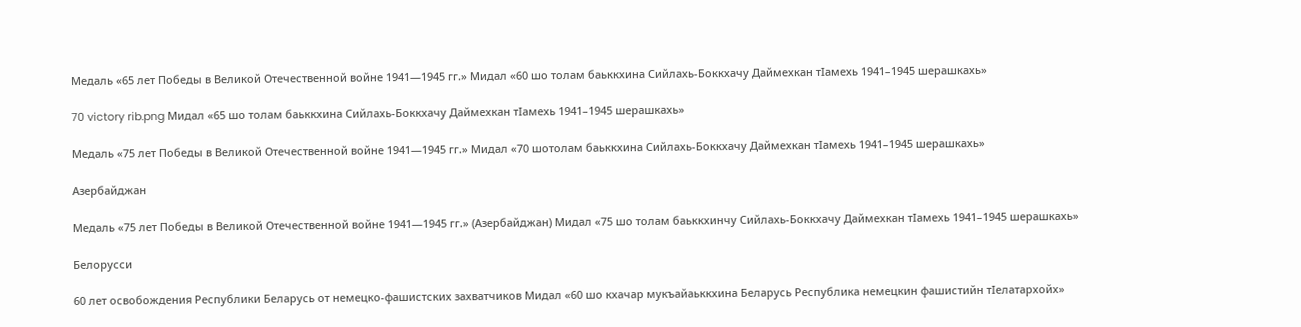Медаль «65 лет Победы в Великой Отечественной войне 1941—1945 гг.» Мидал «60 шо толам баьккхина Сийлахь-Боккхачу Даймехкан тӀамехь 1941–1945 шерашкахь»

70 victory rib.png Мидал «65 шо толам баьккхина Сийлахь-Боккхачу Даймехкан тӀамехь 1941–1945 шерашкахь»

Медаль «75 лет Победы в Великой Отечественной войне 1941—1945 гг.» Мидал «70 шотолам баьккхина Сийлахь-Боккхачу Даймехкан тӀамехь 1941–1945 шерашкахь»

Азербайджан

Медаль «75 лет Победы в Великой Отечественной войне 1941—1945 гг.» (Азербайджан) Мидал «75 шо толам баьккхинчу Сийлахь-Боккхачу Даймехкан тӀамехь 1941–1945 шерашкахь»

Белорусси

60 лет освобождения Республики Беларусь от немецко-фашистских захватчиков Мидал «60 шо кхачар мукъайаьккхина Беларусь Республика немецкин фашистийн тӀелатархойх»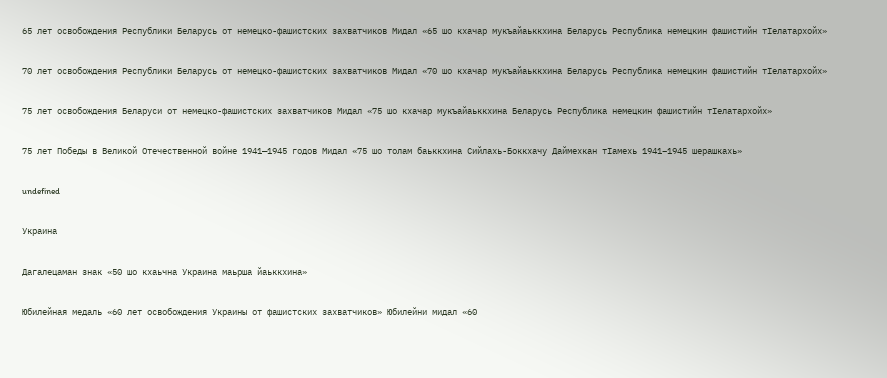65 лет освобождения Республики Беларусь от немецко-фашистских захватчиков Мидал «65 шо кхачар мукъайаьккхина Беларусь Республика немецкин фашистийн тӀелатархойх»

70 лет освобождения Республики Беларусь от немецко-фашистских захватчиков Мидал «70 шо кхачар мукъайаьккхина Беларусь Республика немецкин фашистийн тӀелатархойх»

75 лет освобождения Беларуси от немецко-фашистских захватчиков Мидал «75 шо кхачар мукъайаьккхина Беларусь Республика немецкин фашистийн тӀелатархойх»

75 лет Победы в Великой Отечественной войне 1941—1945 годов Мидал «75 шо толам баьккхина Сийлахь-Боккхачу Даймехкан тӀамехь 1941–1945 шерашкахь»

undefined

Украина

Дагалецаман знак «50 шо кхаьчна Украина маьрша йаьккхина»

Юбилейная медаль «60 лет освобождения Украины от фашистских захватчиков» Юбилейни мидал «60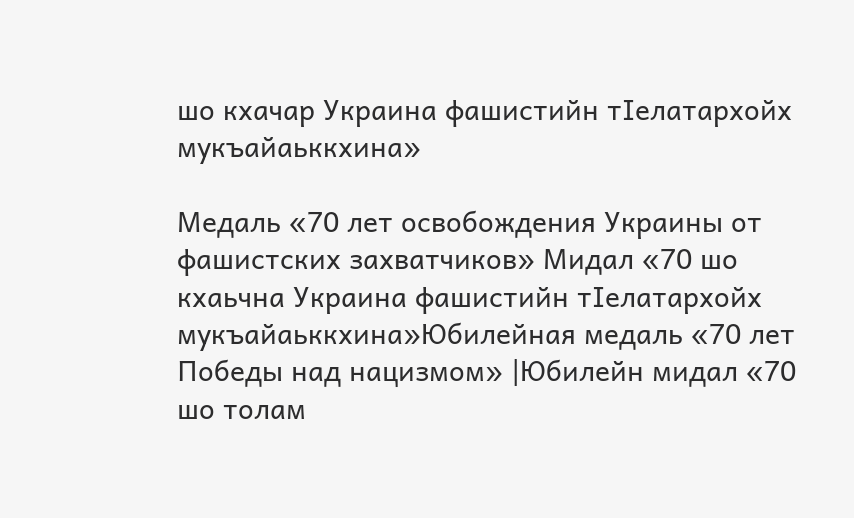шо кхачар Украина фашистийн тӀелатархойх мукъайаьккхина»

Медаль «70 лет освобождения Украины от фашистских захватчиков» Мидал «70 шо кхаьчна Украина фашистийн тӀелатархойх мукъайаьккхина»Юбилейная медаль «70 лет Победы над нацизмом» |Юбилейн мидал «70 шо толам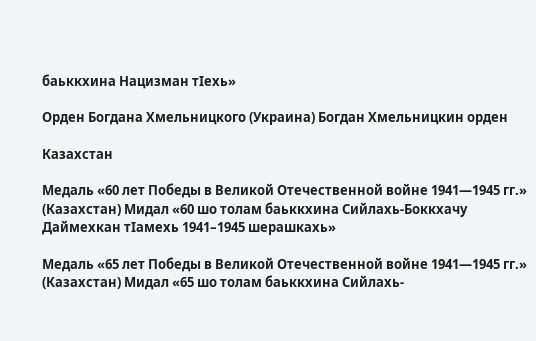баьккхина Нацизман тӀехь»

Орден Богдана Хмельницкого (Украина) Богдан Хмельницкин орден

Казахстан

Медаль «60 лет Победы в Великой Отечественной войне 1941—1945 гг.» (Казахстан) Мидал «60 шо толам баьккхина Сийлахь-Боккхачу Даймехкан тӀамехь 1941–1945 шерашкахь»

Медаль «65 лет Победы в Великой Отечественной войне 1941—1945 гг.» (Казахстан) Мидал «65 шо толам баьккхина Сийлахь-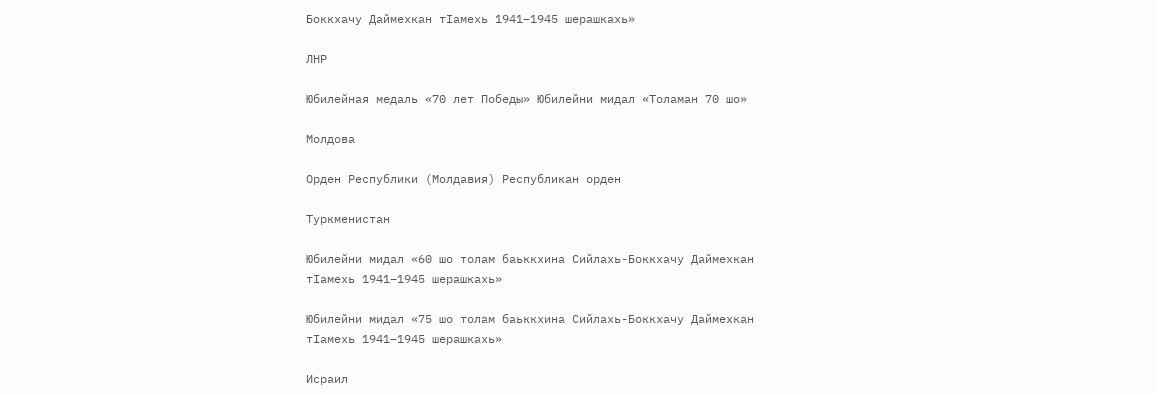Боккхачу Даймехкан тӀамехь 1941–1945 шерашкахь»

ЛНР

Юбилейная медаль «70 лет Победы» Юбилейни мидал «Толаман 70 шо»

Молдова

Орден Республики (Молдавия) Республикан орден

Туркменистан

Юбилейни мидал «60 шо толам баьккхина Сийлахь-Боккхачу Даймехкан тӀамехь 1941–1945 шерашкахь»

Юбилейни мидал «75 шо толам баьккхина Сийлахь-Боккхачу Даймехкан тӀамехь 1941–1945 шерашкахь»

Исраил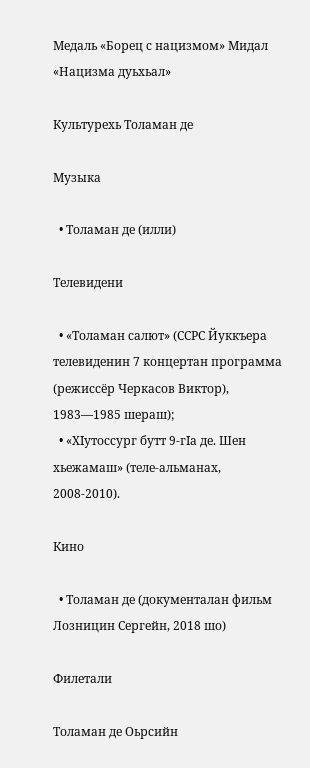Медаль «Борец с нацизмом» Мидал «Нацизма дуьхьал»

Культурехь Толаман де

Музыка

  • Толаман де (илли)

Телевидени

  • «Толаман салют» (ССРС Йуккъера телевиденин 7 концертан программа (режиссёр Черкасов Виктор), 1983—1985 шераш);
  • «ХӀутоссург бутт 9-гӀа де. Шен хьежамаш» (теле-альманах, 2008-2010).

Кино

  • Толаман де (документалан фильм Лозницин Сергейн, 2018 шо)

Филетали

Толаман де Оьрсийн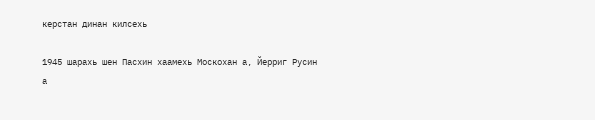керстан динан килсехь

1945 шарахь шен Пасхин хаамехь Москохан а, Йерриг Русин а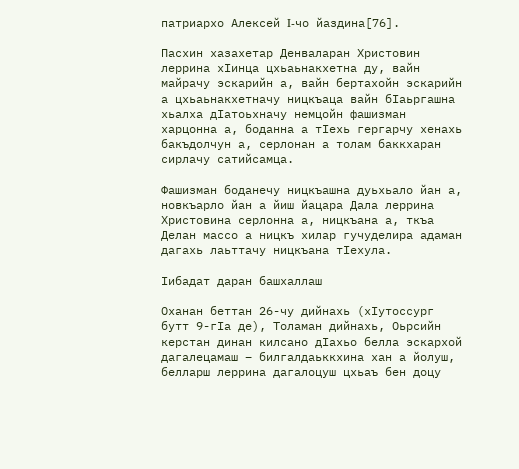патриархо Алексей I-чо йаздина[76].

Пасхин хазахетар Денваларан Христовин леррина хӀинца цхьаьнакхетна ду, вайн майрачу эскарийн а, вайн бертахойн эскарийн а цхьаьнакхетначу ницкъаца вайн бӀаьргашна хьалха дӀатоьхначу немцойн фашизман харцонна а, боданна а тӀехь гергарчу хенахь бакъдолчун а, серлонан а толам баккхаран сирлачу сатийсамца.

Фашизман боданечу ницкъашна дуьхьало йан а, новкъарло йан а йиш йацара Дала леррина Христовина серлонна а, ницкъана а, ткъа Делан массо а ницкъ хилар гучуделира адаман дагахь лаьттачу ницкъана тӀехула.

Ӏибадат даран башхаллаш

Оханан беттан 26-чу дийнахь (хӀутоссург бутт 9-гӀа де), Толаман дийнахь, Оьрсийн керстан динан килсано дӀахьо белла эскархой дагалецамаш – билгалдаьккхина хан а йолуш, белларш леррина дагалоцуш цхьаъ бен доцу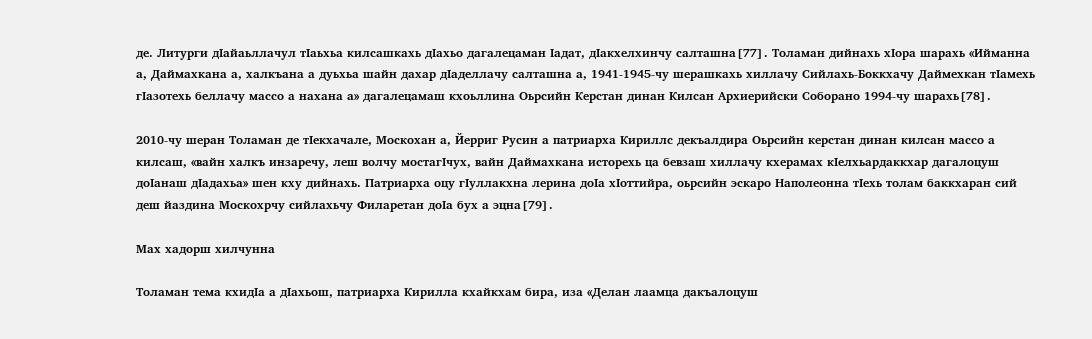де. Литурги дӀайаьллачул тӀаьхьа килсашкахь дӀахьо дагалецаман Ӏадат, дӀакхелхинчу салташна[77]. Толаман дийнахь хӀора шарахь «Ийманна а, Даймахкана а, халкъана а дуьхьа шайн дахар дӀаделлачу салташна а, 1941-1945-чу шерашкахь хиллачу Сийлахь-Боккхачу Даймехкан тӀамехь гӀазотехь беллачу массо а нахана а» дагалецамаш кхоьллина Оьрсийн Керстан динан Килсан Архиерийски Соборано 1994-чу шарахь[78].

2010-чу шеран Толаман де тӀекхачале, Москохан а, Йерриг Русин а патриарха Кириллс декъалдира Оьрсийн керстан динан килсан массо а килсаш, «вайн халкъ инзаречу, леш волчу мостагӀчух, вайн Даймахкана исторехь ца бевзаш хиллачу кхерамах кӀелхьардаккхар дагалоцуш доӀанаш дӀадахьа» шен кху дийнахь. Патриарха оцу гӀуллакхна лерина доӀа хӀоттийра, оьрсийн эскаро Наполеонна тӀехь толам баккхаран сий деш йаздина Москохрчу сийлахьчу Филаретан доӀа бух а эцна[79].

Мах хадорш хилчунна

Толаман тема кхидӀа а дӀахьош, патриарха Кирилла кхайкхам бира, иза «Делан лаамца дакъалоцуш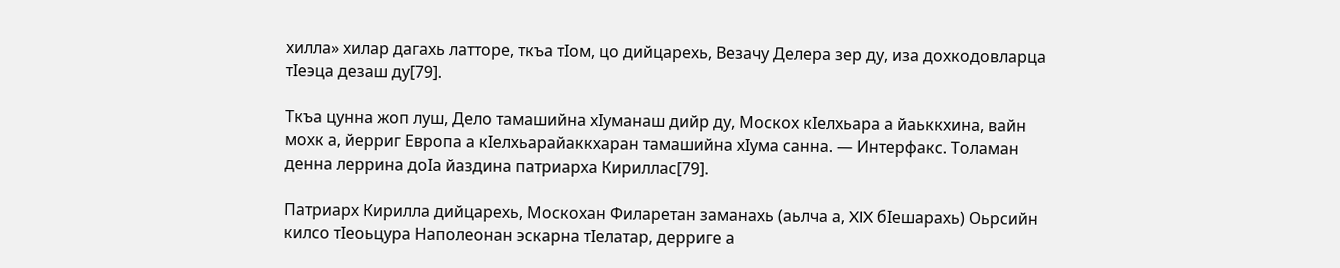хилла» хилар дагахь латторе, ткъа тӀом, цо дийцарехь, Везачу Делера зер ду, иза дохкодовларца тӀеэца дезаш ду[79].

Ткъа цунна жоп луш, Дело тамашийна хӀуманаш дийр ду, Москох кӀелхьара а йаьккхина, вайн мохк а, йерриг Европа а кӀелхьарайаккхаран тамашийна хӀума санна. — Интерфакс. Толаман денна леррина доӀа йаздина патриарха Кириллас[79].

Патриарх Кирилла дийцарехь, Москохан Филаретан заманахь (аьлча а, XIX бӀешарахь) Оьрсийн килсо тӀеоьцура Наполеонан эскарна тӀелатар, дерриге а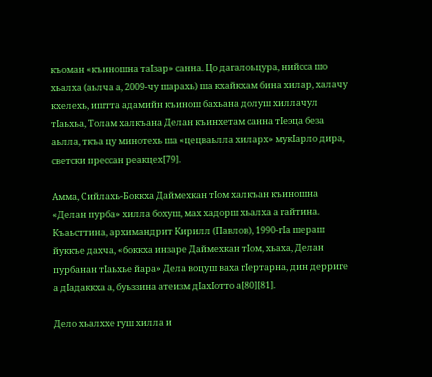къоман «къиношна таӀзар» санна. Цо дагалоьцура, нийсса шо хьалха (аьлча а, 2009-чу шарахь) ша кхайкхам бина хилар, халачу кхелехь, иштта адамийн къинош бахьана долуш хиллачул тӀаьхьа, Толам халкъана Делан къинхетам санна тӀеэца беза аьлла, ткъа цу минотехь ша «цецваьлла хиларх» мукӀарло дира, светски прессан реакцех[79].

Амма, Сийлахь-Боккха Даймехкан тӀом халкъан къиношна «Делан пурба» хилла бохуш, мах хадорш хьалха а гайтина. Къаьсттина, архимандрит Кирилл (Павлов), 1990-гӀа шераш йуккъе дахча, «боккха инзаре Даймехкан тӀом, хьаха, Делан пурбанан тӀаьхье йара» Дела воцуш ваха гӀертарна, дин дерриге а дӀадаккха а, буьззина атеизм дӀахӀотто а[80][81].

Дело хьалххе гуш хилла и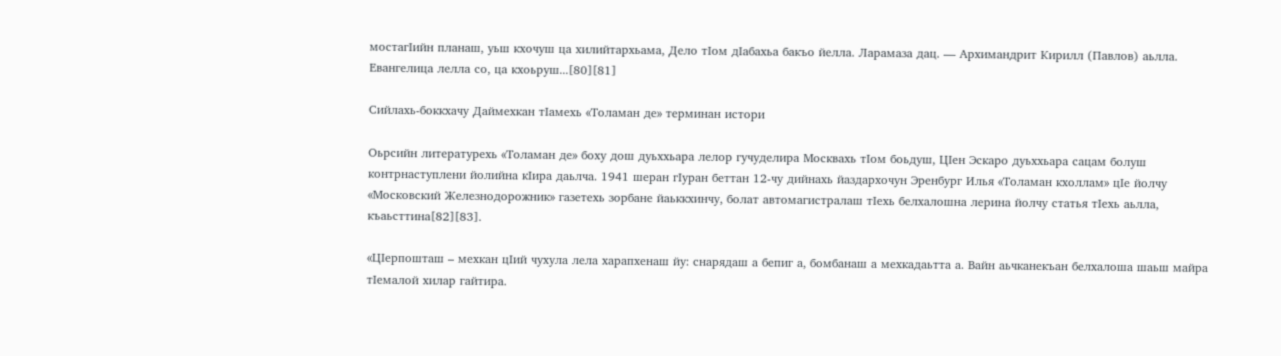мостагӀийн планаш, уьш кхочуш ца хилийтархьама, Дело тӀом дӀабахьа бакъо йелла. Ларамаза дац. — Архимандрит Кирилл (Павлов) аьлла. Евангелица лелла со, ца кхоьруш...[80][81]

Сийлахь-боккхачу Даймехкан тӀамехь «Толаман де» терминан истори

Оьрсийн литературехь «Толаман де» боху дош дуьххьара лелор гучуделира Москвахь тӀом боьдуш, ЦӀен Эскаро дуьххьара сацам болуш контрнаступлени йолийна кӀира даьлча. 1941 шеран гӀуран беттан 12-чу дийнахь йаздархочун Эренбург Илья «Толаман кхоллам» цӀе йолчу «Московский Железнодорожник» газетехь зорбане йаьккхинчу, болат автомагистралаш тӀехь белхалошна лерина йолчу статья тӀехь аьлла, къаьсттина[82][83].

«ЦӀерпошташ – мехкан цӀий чухула лела харапхенаш йу: снарядаш а бепиг а, бомбанаш а мехкадаьтта а. Вайн аьчканекъан белхалоша шаьш майра тӀемалой хилар гайтира.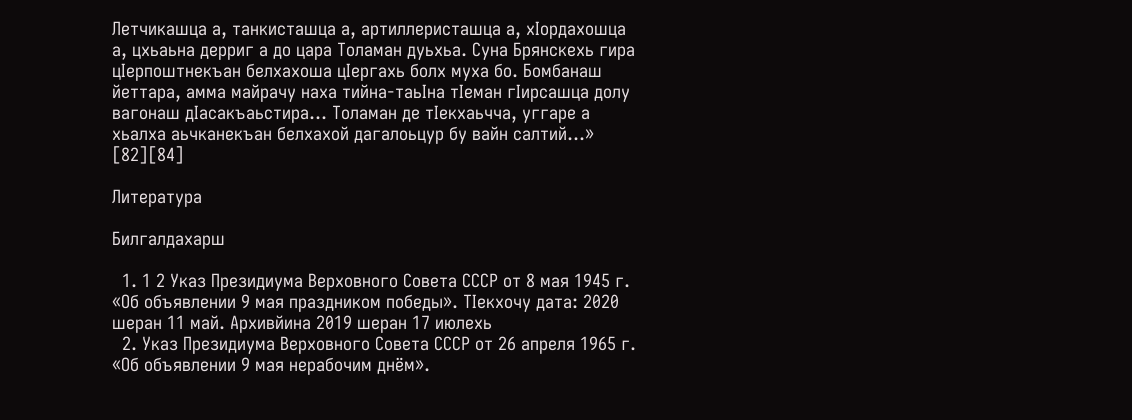Летчикашца а, танкисташца а, артиллеристашца а, хӀордахошца а, цхьаьна дерриг а до цара Толаман дуьхьа. Суна Брянскехь гира цӀерпоштнекъан белхахоша цӀергахь болх муха бо. Бомбанаш йеттара, амма майрачу наха тийна-таьӀна тӀеман гӀирсашца долу вагонаш дӀасакъаьстира... Толаман де тӀекхаьчча, уггаре а хьалха аьчканекъан белхахой дагалоьцур бу вайн салтий...» [82][84]

Литература

Билгалдахарш

  1. 1 2 Указ Президиума Верховного Совета СССР от 8 мая 1945 г. «Об объявлении 9 мая праздником победы». ТӀекхочу дата: 2020 шеран 11 май. Архивйина 2019 шеран 17 июлехь
  2. Указ Президиума Верховного Совета СССР от 26 апреля 1965 г. «Об объявлении 9 мая нерабочим днём».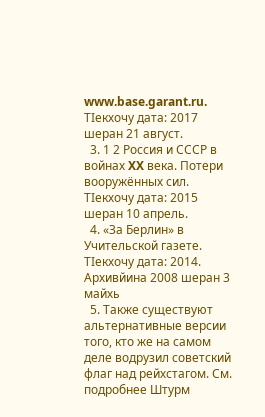www.base.garant.ru. ТӀекхочу дата: 2017 шеран 21 август.
  3. 1 2 Россия и СССР в войнах XX века. Потери вооружённых сил. ТӀекхочу дата: 2015 шеран 10 апрель.
  4. «За Берлин» в Учительской газете. ТӀекхочу дата: 2014. Архивйина 2008 шеран 3 майхь
  5. Также существуют альтернативные версии того, кто же на самом деле водрузил советский флаг над рейхстагом. См. подробнее Штурм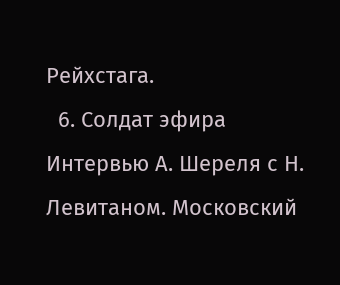Рейхстага.
  6. Солдат эфира Интервью А. Шереля с Н. Левитаном. Московский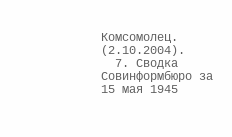Комсомолец. (2.10.2004).
  7. Сводка Совинформбюро за 15 мая 1945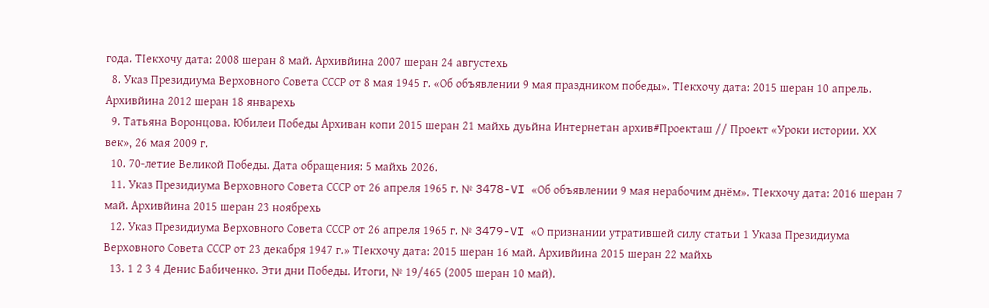года. ТӀекхочу дата: 2008 шеран 8 май. Архивйина 2007 шеран 24 августехь
  8. Указ Президиума Верховного Совета СССР от 8 мая 1945 г. «Об объявлении 9 мая праздником победы». ТӀекхочу дата: 2015 шеран 10 апрель. Архивйина 2012 шеран 18 январехь
  9. Татьяна Воронцова. Юбилеи Победы Архиван копи 2015 шеран 21 майхь дуьйна Интернетан архив#Проекташ // Проект «Уроки истории. XX век», 26 мая 2009 г.
  10. 70-летие Великой Победы. Дата обращения: 5 майхь 2026.
  11. Указ Президиума Верховного Совета СССР от 26 апреля 1965 г. № 3478-VI «Об объявлении 9 мая нерабочим днём». ТӀекхочу дата: 2016 шеран 7 май. Архивйина 2015 шеран 23 ноябрехь
  12. Указ Президиума Верховного Совета СССР от 26 апреля 1965 г. № 3479-VI «О признании утратившей силу статьи 1 Указа Президиума Верховного Совета СССР от 23 декабря 1947 г.» ТӀекхочу дата: 2015 шеран 16 май. Архивйина 2015 шеран 22 майхь
  13. 1 2 3 4 Денис Бабиченко. Эти дни Победы. Итоги, № 19/465 (2005 шеран 10 май).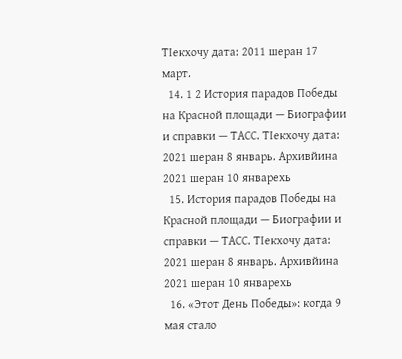ТӀекхочу дата: 2011 шеран 17 март.
  14. 1 2 История парадов Победы на Красной площади — Биографии и справки — ТАСС. ТӀекхочу дата: 2021 шеран 8 январь. Архивйина 2021 шеран 10 январехь
  15. История парадов Победы на Красной площади — Биографии и справки — ТАСС. ТӀекхочу дата: 2021 шеран 8 январь. Архивйина 2021 шеран 10 январехь
  16. «Этот День Победы»: когда 9 мая стало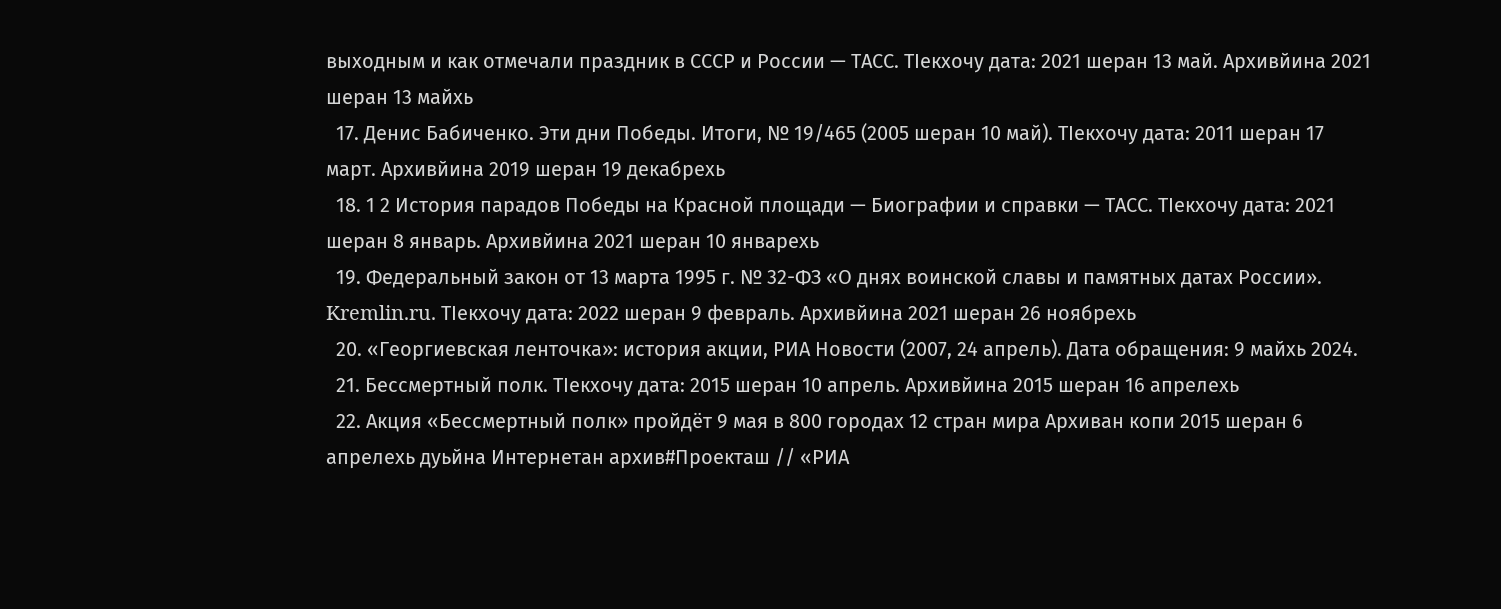выходным и как отмечали праздник в СССР и России — ТАСС. ТӀекхочу дата: 2021 шеран 13 май. Архивйина 2021 шеран 13 майхь
  17. Денис Бабиченко. Эти дни Победы. Итоги, № 19/465 (2005 шеран 10 май). ТӀекхочу дата: 2011 шеран 17 март. Архивйина 2019 шеран 19 декабрехь
  18. 1 2 История парадов Победы на Красной площади — Биографии и справки — ТАСС. ТӀекхочу дата: 2021 шеран 8 январь. Архивйина 2021 шеран 10 январехь
  19. Федеральный закон от 13 марта 1995 г. № 32-ФЗ «О днях воинской славы и памятных датах России». Kremlin.ru. ТӀекхочу дата: 2022 шеран 9 февраль. Архивйина 2021 шеран 26 ноябрехь
  20. «Георгиевская ленточка»: история акции, РИА Новости (2007, 24 апрель). Дата обращения: 9 майхь 2024.
  21. Бессмертный полк. ТӀекхочу дата: 2015 шеран 10 апрель. Архивйина 2015 шеран 16 апрелехь
  22. Акция «Бессмертный полк» пройдёт 9 мая в 800 городах 12 стран мира Архиван копи 2015 шеран 6 апрелехь дуьйна Интернетан архив#Проекташ // «РИА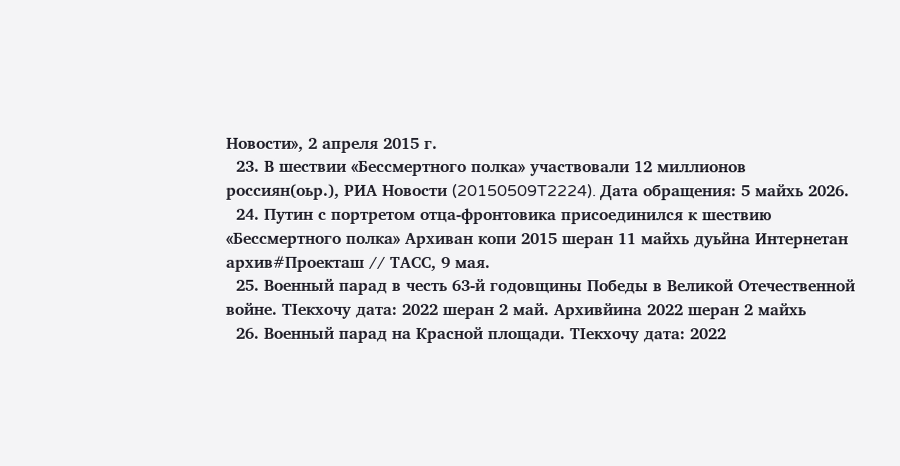Новости», 2 апреля 2015 г.
  23. В шествии «Бессмертного полка» участвовали 12 миллионов россиян(оьр.), РИА Новости (20150509T2224). Дата обращения: 5 майхь 2026.
  24. Путин с портретом отца-фронтовика присоединился к шествию «Бессмертного полка» Архиван копи 2015 шеран 11 майхь дуьйна Интернетан архив#Проекташ // ТАСС, 9 мая.
  25. Военный парад в честь 63-й годовщины Победы в Великой Отечественной войне. ТӀекхочу дата: 2022 шеран 2 май. Архивйина 2022 шеран 2 майхь
  26. Военный парад на Красной площади. ТӀекхочу дата: 2022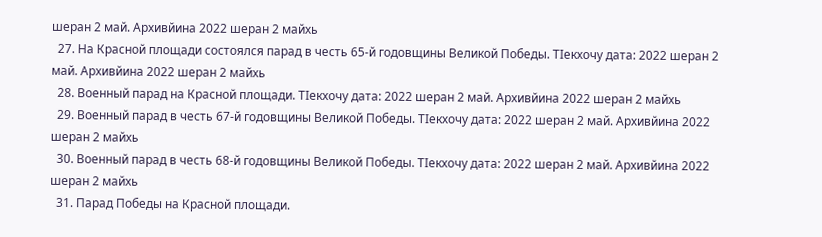шеран 2 май. Архивйина 2022 шеран 2 майхь
  27. На Красной площади состоялся парад в честь 65-й годовщины Великой Победы. ТӀекхочу дата: 2022 шеран 2 май. Архивйина 2022 шеран 2 майхь
  28. Военный парад на Красной площади. ТӀекхочу дата: 2022 шеран 2 май. Архивйина 2022 шеран 2 майхь
  29. Военный парад в честь 67-й годовщины Великой Победы. ТӀекхочу дата: 2022 шеран 2 май. Архивйина 2022 шеран 2 майхь
  30. Военный парад в честь 68-й годовщины Великой Победы. ТӀекхочу дата: 2022 шеран 2 май. Архивйина 2022 шеран 2 майхь
  31. Парад Победы на Красной площади.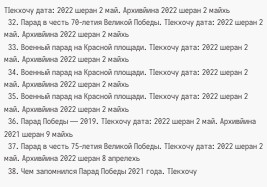ТӀекхочу дата: 2022 шеран 2 май. Архивйина 2022 шеран 2 майхь
  32. Парад в честь 70-летия Великой Победы. ТӀекхочу дата: 2022 шеран 2 май. Архивйина 2022 шеран 2 майхь
  33. Военный парад на Красной площади. ТӀекхочу дата: 2022 шеран 2 май. Архивйина 2022 шеран 2 майхь
  34. Военный парад на Красной площади. ТӀекхочу дата: 2022 шеран 2 май. Архивйина 2022 шеран 2 майхь
  35. Военный парад на Красной площади. ТӀекхочу дата: 2022 шеран 2 май. Архивйина 2022 шеран 2 майхь
  36. Парад Победы — 2019. ТӀекхочу дата: 2022 шеран 2 май. Архивйина 2021 шеран 9 майхь
  37. Парад в честь 75-летия Великой Победы. ТӀекхочу дата: 2022 шеран 2 май. Архивйина 2022 шеран 8 апрелехь
  38. Чем запомнился Парад Победы 2021 года. ТӀекхочу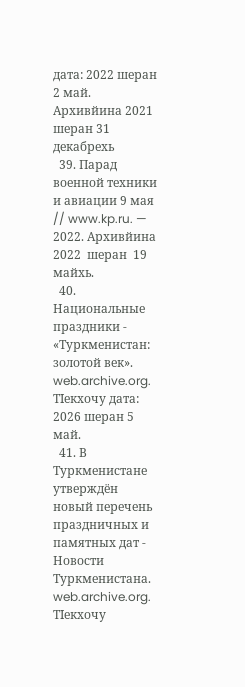дата: 2022 шеран 2 май. Архивйина 2021 шеран 31 декабрехь
  39. Парад военной техники и авиации 9 мая // www.kp.ru. — 2022. Архивйина 2022  шеран  19 майхь.
  40. Национальные праздники - «Туркменистан: золотой век». web.archive.org. ТӀекхочу дата: 2026 шеран 5 май.
  41. В Туркменистане утверждён новый перечень праздничных и памятных дат - Новости Туркменистана. web.archive.org. ТӀекхочу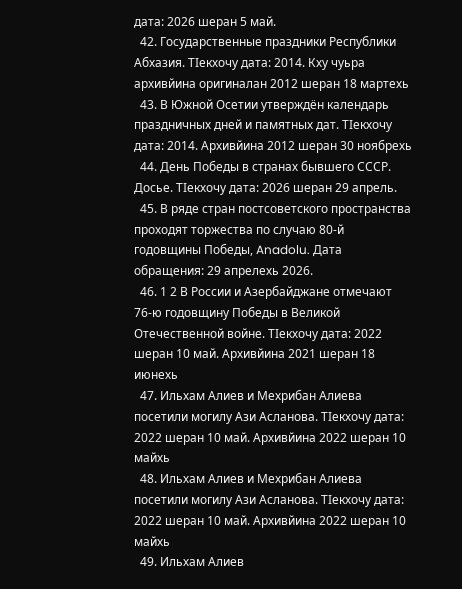дата: 2026 шеран 5 май.
  42. Государственные праздники Республики Абхазия. ТӀекхочу дата: 2014. Кху чуьра архивйина оригиналан 2012 шеран 18 мартехь
  43. В Южной Осетии утверждён календарь праздничных дней и памятных дат. ТӀекхочу дата: 2014. Архивйина 2012 шеран 30 ноябрехь
  44. День Победы в странах бывшего СССР. Досье. ТӀекхочу дата: 2026 шеран 29 апрель.
  45. В ряде стран постсоветского пространства проходят торжества по случаю 80-й годовщины Победы, Anadolu. Дата обращения: 29 апрелехь 2026.
  46. 1 2 В России и Азербайджане отмечают 76-ю годовщину Победы в Великой Отечественной войне. ТӀекхочу дата: 2022 шеран 10 май. Архивйина 2021 шеран 18 июнехь
  47. Ильхам Алиев и Мехрибан Алиева посетили могилу Ази Асланова. ТӀекхочу дата: 2022 шеран 10 май. Архивйина 2022 шеран 10 майхь
  48. Ильхам Алиев и Мехрибан Алиева посетили могилу Ази Асланова. ТӀекхочу дата: 2022 шеран 10 май. Архивйина 2022 шеран 10 майхь
  49. Ильхам Алиев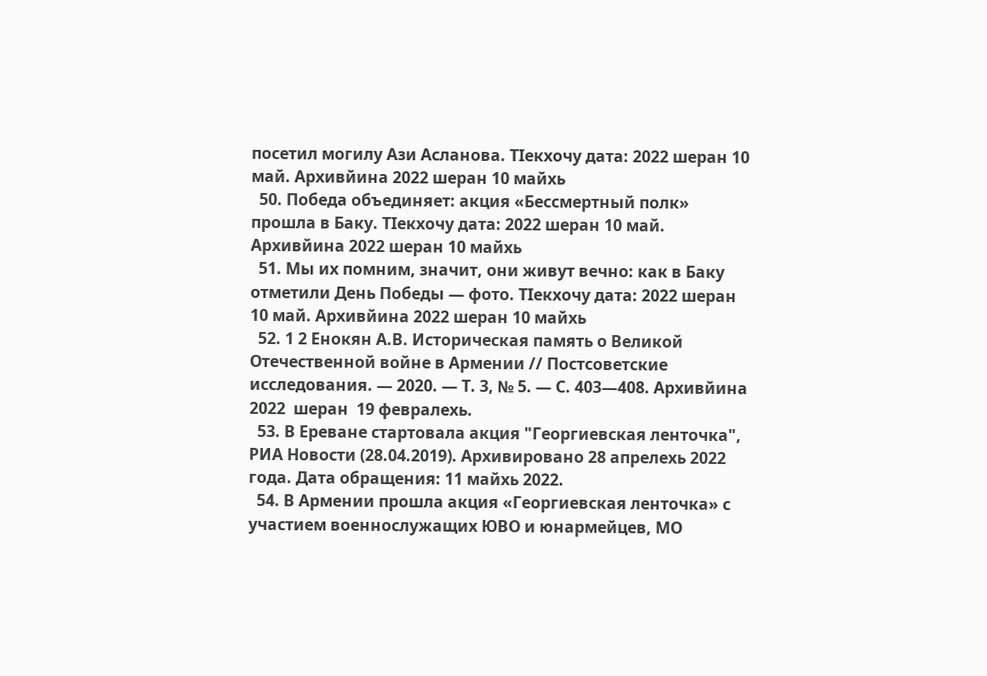посетил могилу Ази Асланова. ТӀекхочу дата: 2022 шеран 10 май. Архивйина 2022 шеран 10 майхь
  50. Победа объединяет: акция «Бессмертный полк» прошла в Баку. ТӀекхочу дата: 2022 шеран 10 май. Архивйина 2022 шеран 10 майхь
  51. Мы их помним, значит, они живут вечно: как в Баку отметили День Победы — фото. ТӀекхочу дата: 2022 шеран 10 май. Архивйина 2022 шеран 10 майхь
  52. 1 2 Енокян А.В. Историческая память о Великой Отечественной войне в Армении // Постсоветские исследования. — 2020. — Т. 3, № 5. — С. 403—408. Архивйина 2022  шеран  19 февралехь.
  53. В Ереване стартовала акция "Георгиевская ленточка", РИА Новости (28.04.2019). Архивировано 28 апрелехь 2022 года. Дата обращения: 11 майхь 2022.
  54. В Армении прошла акция «Георгиевская ленточка» с участием военнослужащих ЮВО и юнармейцев, МО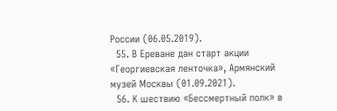России (06.05.2019).
  55. В Ереване дан старт акции «Георгиевская ленточка», Армянский музей Москвы (01.09.2021).
  56. К шествию «Бессмертный полк» в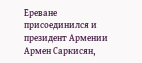Ереване присоединился и президент Армении Армен Саркисян,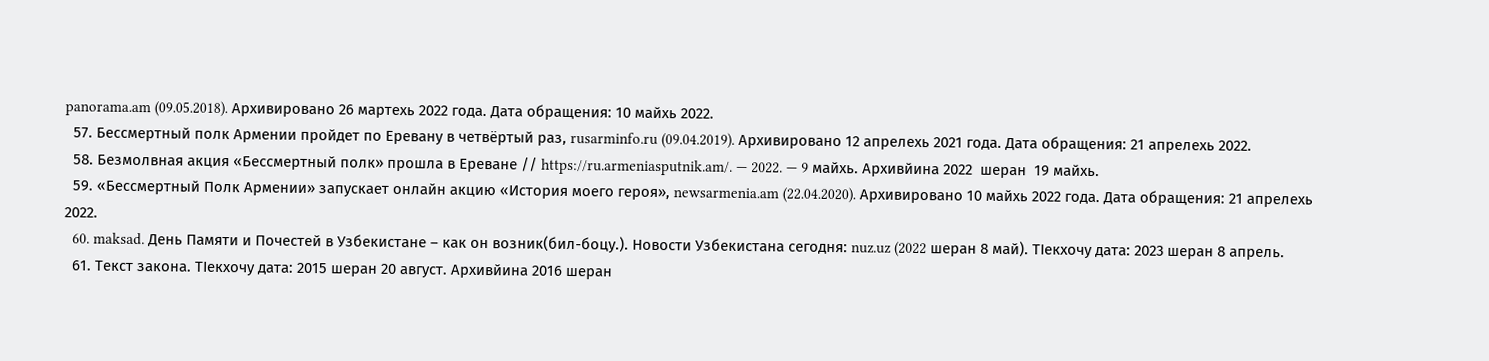panorama.am (09.05.2018). Архивировано 26 мартехь 2022 года. Дата обращения: 10 майхь 2022.
  57. Бессмертный полк Армении пройдет по Еревану в четвёртый раз, rusarminfo.ru (09.04.2019). Архивировано 12 апрелехь 2021 года. Дата обращения: 21 апрелехь 2022.
  58. Безмолвная акция «Бессмертный полк» прошла в Ереване // https://ru.armeniasputnik.am/. — 2022. — 9 майхь. Архивйина 2022  шеран  19 майхь.
  59. «Бессмертный Полк Армении» запускает онлайн акцию «История моего героя», newsarmenia.am (22.04.2020). Архивировано 10 майхь 2022 года. Дата обращения: 21 апрелехь 2022.
  60. maksad. День Памяти и Почестей в Узбекистане – как он возник(бил-боцу.). Новости Узбекистана сегодня: nuz.uz (2022 шеран 8 май). ТӀекхочу дата: 2023 шеран 8 апрель.
  61. Текст закона. ТӀекхочу дата: 2015 шеран 20 август. Архивйина 2016 шеран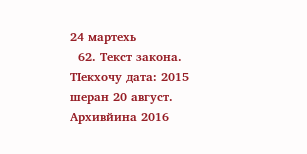24 мартехь
  62. Текст закона. ТӀекхочу дата: 2015 шеран 20 август. Архивйина 2016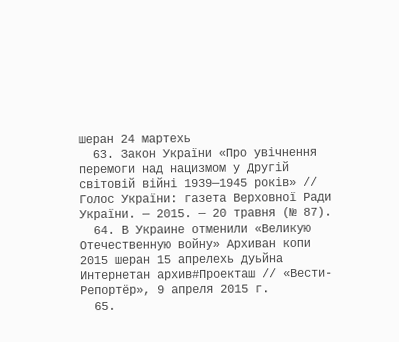шеран 24 мартехь
  63. Закон України «Про увічнення перемоги над нацизмом у Другій світовій війні 1939—1945 років» // Голос України: газета Верховної Ради України. — 2015. — 20 травня (№ 87).
  64. В Украине отменили «Великую Отечественную войну» Архиван копи 2015 шеран 15 апрелехь дуьйна Интернетан архив#Проекташ // «Вести-Репортёр», 9 апреля 2015 г.
  65.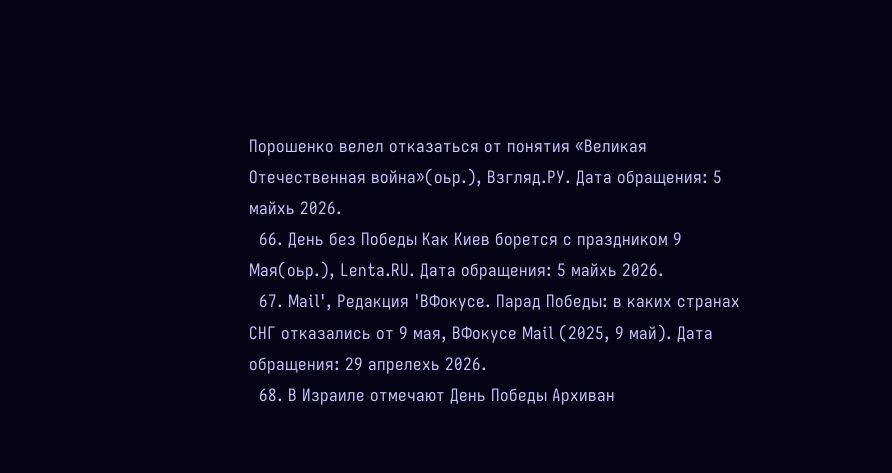Порошенко велел отказаться от понятия «Великая Отечественная война»(оьр.), Взгляд.РУ. Дата обращения: 5 майхь 2026.
  66. День без Победы Как Киев борется с праздником 9 Мая(оьр.), Lenta.RU. Дата обращения: 5 майхь 2026.
  67. Mail', Редакция 'ВФокусе. Парад Победы: в каких странах СНГ отказались от 9 мая, ВФокусе Mail (2025, 9 май). Дата обращения: 29 апрелехь 2026.
  68. В Израиле отмечают День Победы Архиван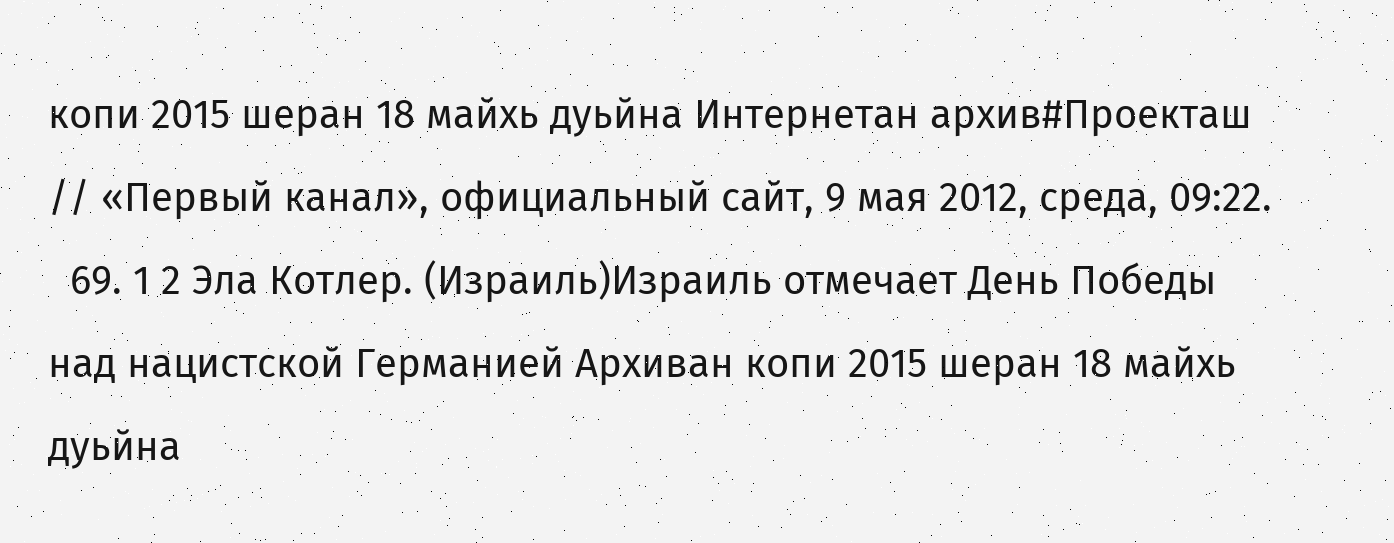копи 2015 шеран 18 майхь дуьйна Интернетан архив#Проекташ // «Первый канал», официальный сайт, 9 мая 2012, среда, 09:22.
  69. 1 2 Эла Котлер. (Израиль)Израиль отмечает День Победы над нацистской Германией Архиван копи 2015 шеран 18 майхь дуьйна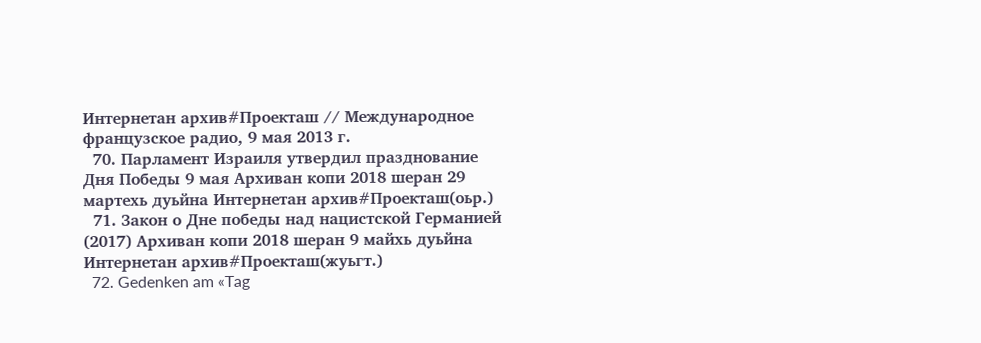Интернетан архив#Проекташ // Международное французское радио, 9 мая 2013 г.
  70. Парламент Израиля утвердил празднование Дня Победы 9 мая Архиван копи 2018 шеран 29 мартехь дуьйна Интернетан архив#Проекташ(оьр.)
  71. Закон о Дне победы над нацистской Германией (2017) Архиван копи 2018 шеран 9 майхь дуьйна Интернетан архив#Проекташ(жуьгт.)
  72. Gedenken am «Tag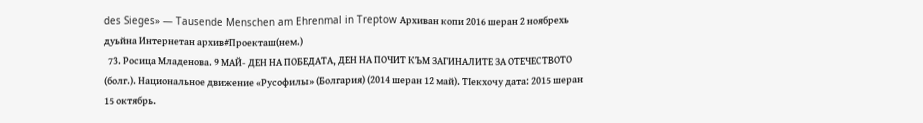des Sieges» — Tausende Menschen am Ehrenmal in Treptow Архиван копи 2016 шеран 2 ноябрехь дуьйна Интернетан архив#Проекташ(нем.)
  73. Росица Младенова. 9 МАЙ- ДЕН НА ПОБЕДАТА, ДЕН НА ПОЧИТ КЪМ ЗАГИНАЛИТЕ ЗА ОТЕЧЕСТВОТО (болг.). Национальное движение «Русофилы» (Болгария) (2014 шеран 12 май). ТӀекхочу дата: 2015 шеран 15 октябрь.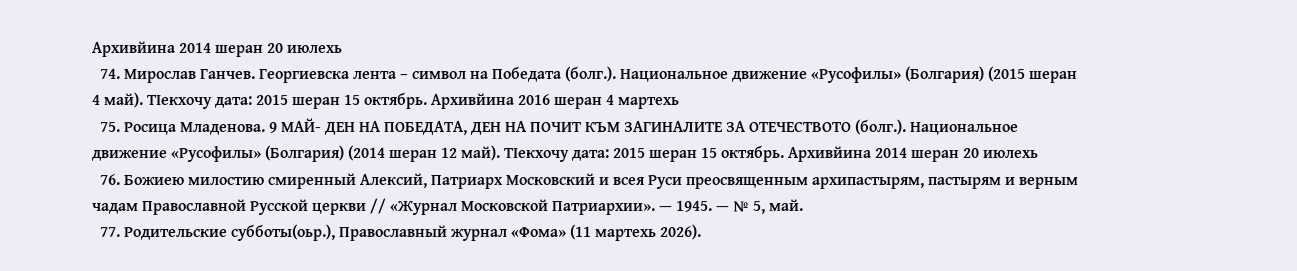Архивйина 2014 шеран 20 июлехь
  74. Мирослав Ганчев. Георгиевска лента – символ на Победата (болг.). Национальное движение «Русофилы» (Болгария) (2015 шеран 4 май). ТӀекхочу дата: 2015 шеран 15 октябрь. Архивйина 2016 шеран 4 мартехь
  75. Росица Младенова. 9 МАЙ- ДЕН НА ПОБЕДАТА, ДЕН НА ПОЧИТ КЪМ ЗАГИНАЛИТЕ ЗА ОТЕЧЕСТВОТО (болг.). Национальное движение «Русофилы» (Болгария) (2014 шеран 12 май). ТӀекхочу дата: 2015 шеран 15 октябрь. Архивйина 2014 шеран 20 июлехь
  76. Божиею милостию смиренный Алексий, Патриарх Московский и всея Руси преосвященным архипастырям, пастырям и верным чадам Православной Русской церкви // «Журнал Московской Патриархии». — 1945. — № 5, май.
  77. Родительские субботы(оьр.), Православный журнал «Фома» (11 мартехь 2026).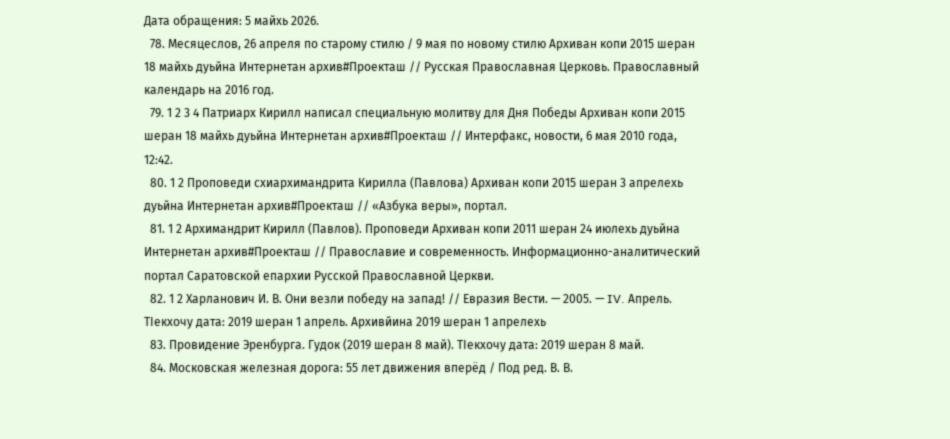Дата обращения: 5 майхь 2026.
  78. Месяцеслов, 26 апреля по старому стилю / 9 мая по новому стилю Архиван копи 2015 шеран 18 майхь дуьйна Интернетан архив#Проекташ // Русская Православная Церковь. Православный календарь на 2016 год.
  79. 1 2 3 4 Патриарх Кирилл написал специальную молитву для Дня Победы Архиван копи 2015 шеран 18 майхь дуьйна Интернетан архив#Проекташ // Интерфакс, новости, 6 мая 2010 года, 12:42.
  80. 1 2 Проповеди схиархимандрита Кирилла (Павлова) Архиван копи 2015 шеран 3 апрелехь дуьйна Интернетан архив#Проекташ // «Азбука веры», портал.
  81. 1 2 Архимандрит Кирилл (Павлов). Проповеди Архиван копи 2011 шеран 24 июлехь дуьйна Интернетан архив#Проекташ // Православие и современность. Информационно-аналитический портал Саратовской епархии Русской Православной Церкви.
  82. 1 2 Харланович И. В. Они везли победу на запад! // Евразия Вести. — 2005. — IV. Апрель. ТӀекхочу дата: 2019 шеран 1 апрель. Архивйина 2019 шеран 1 апрелехь
  83. Провидение Эренбурга. Гудок (2019 шеран 8 май). ТӀекхочу дата: 2019 шеран 8 май.
  84. Московская железная дорога: 55 лет движения вперёд / Под ред. В. В.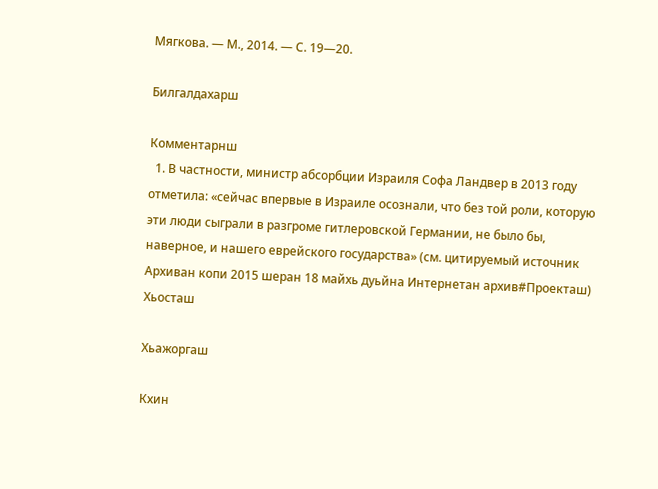Мягкова. — М., 2014. — С. 19—20.

Билгалдахарш

Комментарнш
  1. В частности, министр абсорбции Израиля Софа Ландвер в 2013 году отметила: «сейчас впервые в Израиле осознали, что без той роли, которую эти люди сыграли в разгроме гитлеровской Германии, не было бы, наверное, и нашего еврейского государства» (см. цитируемый источник Архиван копи 2015 шеран 18 майхь дуьйна Интернетан архив#Проекташ)
Хьосташ

Хьажоргаш

Кхин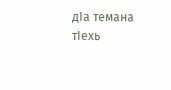дӀа темана тӀехь